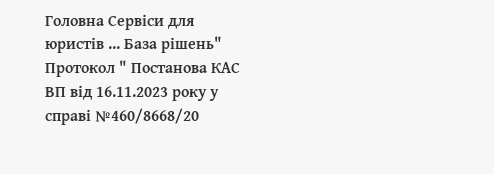Головна Сервіси для юристів ... База рішень" Протокол " Постанова КАС ВП від 16.11.2023 року у справі №460/8668/20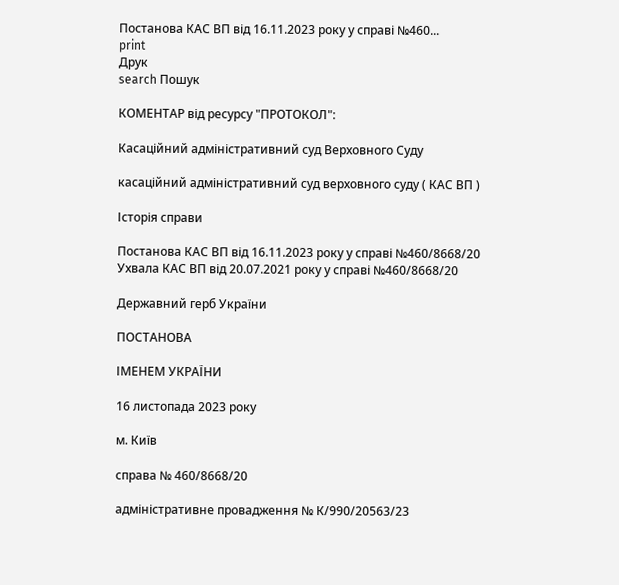Постанова КАС ВП від 16.11.2023 року у справі №460...
print
Друк
search Пошук

КОМЕНТАР від ресурсу "ПРОТОКОЛ":

Касаційний адміністративний суд Верховного Суду

касаційний адміністративний суд верховного суду ( КАС ВП )

Історія справи

Постанова КАС ВП від 16.11.2023 року у справі №460/8668/20
Ухвала КАС ВП від 20.07.2021 року у справі №460/8668/20

Державний герб України

ПОСТАНОВА

ІМЕНЕМ УКРАЇНИ

16 листопада 2023 року

м. Київ

справа № 460/8668/20

адміністративне провадження № К/990/20563/23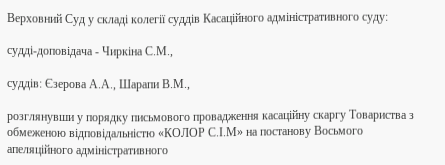Верховний Суд у складі колегії суддів Касаційного адміністративного суду:

судді-доповідача - Чиркіна С.М.,

суддів: Єзерова А.А., Шарапи В.М.,

розглянувши у порядку письмового провадження касаційну скаргу Товариства з обмеженою відповідальністю «КОЛОР С.І.М» на постанову Восьмого апеляційного адміністративного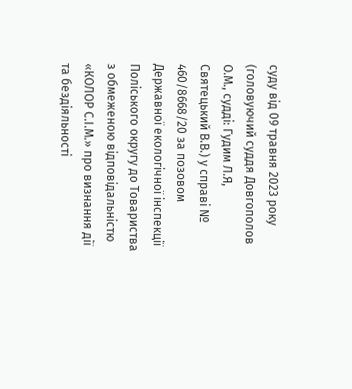суду від 09 травня 2023 року (головуючий суддя Довгополов О.М., судді: Гудим Л.Я, Святецький В.В.) у справі № 460/8668/20 за позовом Державної екологічної інспекції Поліського округу до Товариства з обмеженою відповідальністю «КОЛОР С.І.М.» про визнання дії та бездіяльності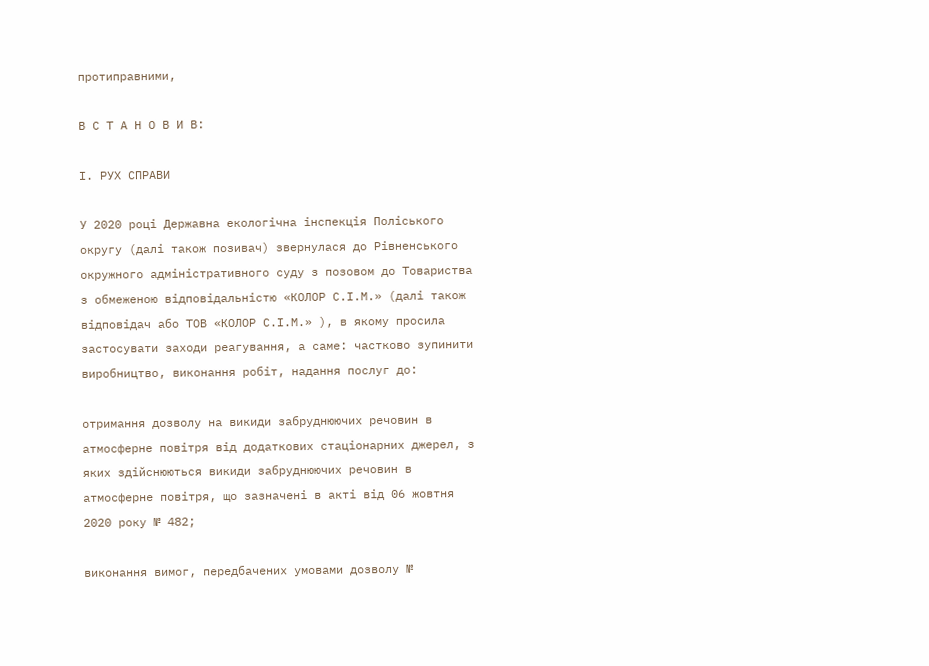протиправними,

В С Т А Н О В И В:

І. РУХ СПРАВИ

У 2020 році Державна екологічна інспекція Поліського округу (далі також позивач) звернулася до Рівненського окружного адміністративного суду з позовом до Товариства з обмеженою відповідальністю «КОЛОР С.І.М.» (далі також відповідач або ТОВ «КОЛОР С.І.М.» ), в якому просила застосувати заходи реагування, а саме: частково зупинити виробництво, виконання робіт, надання послуг до:

отримання дозволу на викиди забруднюючих речовин в атмосферне повітря від додаткових стаціонарних джерел, з яких здійснюються викиди забруднюючих речовин в атмосферне повітря, що зазначені в акті від 06 жовтня 2020 року № 482;

виконання вимог, передбачених умовами дозволу №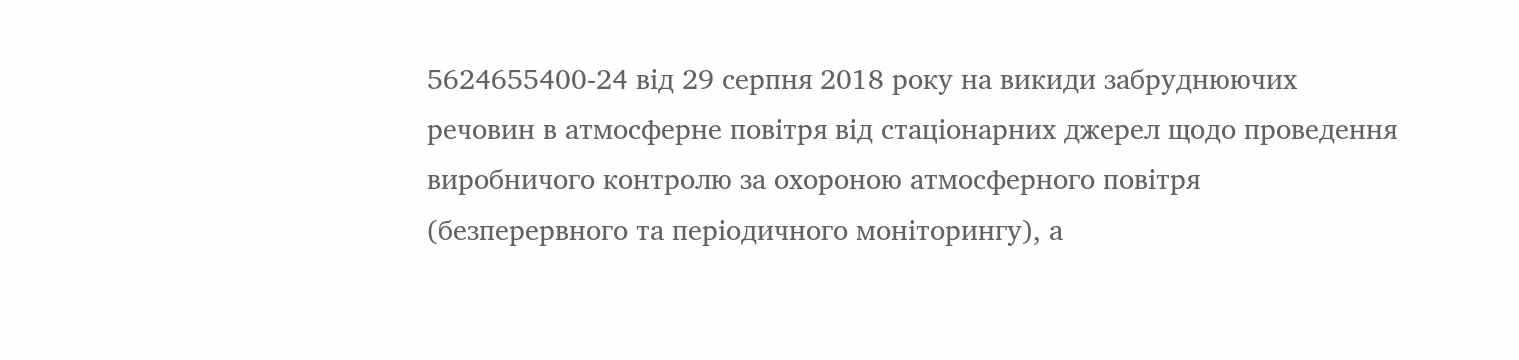5624655400-24 від 29 серпня 2018 року на викиди забруднюючих речовин в атмосферне повітря від стаціонарних джерел щодо проведення виробничого контролю за охороною атмосферного повітря (безперервного та періодичного моніторингу), а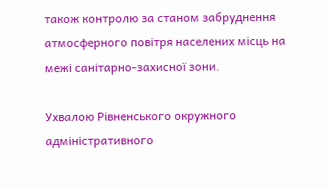також контролю за станом забруднення атмосферного повітря населених місць на межі санітарно-захисної зони.

Ухвалою Рівненського окружного адміністративного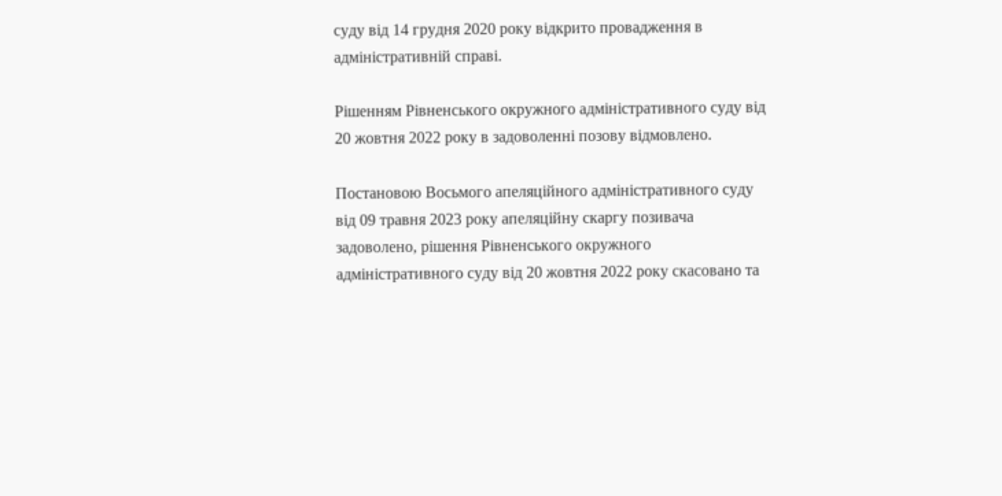суду від 14 грудня 2020 року відкрито провадження в адміністративній справі.

Рішенням Рівненського окружного адміністративного суду від 20 жовтня 2022 року в задоволенні позову відмовлено.

Постановою Восьмого апеляційного адміністративного суду від 09 травня 2023 року апеляційну скаргу позивача задоволено, рішення Рівненського окружного адміністративного суду від 20 жовтня 2022 року скасовано та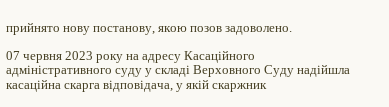прийнято нову постанову, якою позов задоволено.

07 червня 2023 року на адресу Касаційного адміністративного суду у складі Верховного Суду надійшла касаційна скарга відповідача, у якій скаржник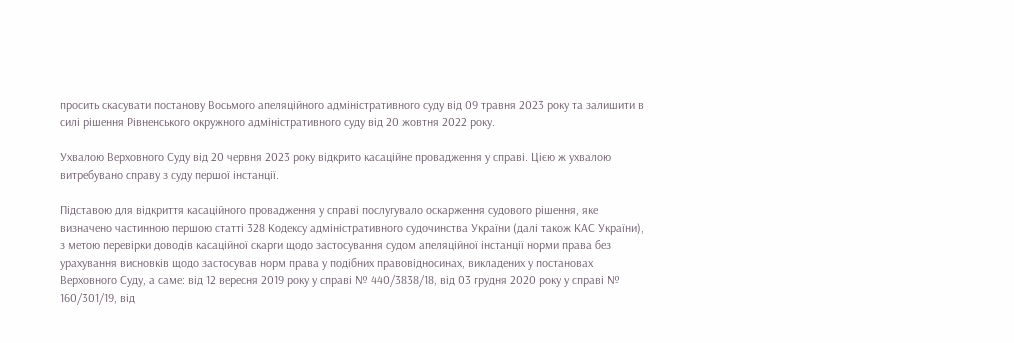просить скасувати постанову Восьмого апеляційного адміністративного суду від 09 травня 2023 року та залишити в силі рішення Рівненського окружного адміністративного суду від 20 жовтня 2022 року.

Ухвалою Верховного Суду від 20 червня 2023 року відкрито касаційне провадження у справі. Цією ж ухвалою витребувано справу з суду першої інстанції.

Підставою для відкриття касаційного провадження у справі послугувало оскарження судового рішення, яке визначено частинною першою статті 328 Кодексу адміністративного судочинства України (далі також КАС України), з метою перевірки доводів касаційної скарги щодо застосування судом апеляційної інстанції норми права без урахування висновків щодо застосував норм права у подібних правовідносинах, викладених у постановах Верховного Суду, а саме: від 12 вересня 2019 року у справі № 440/3838/18, від 03 грудня 2020 року у справі № 160/301/19, від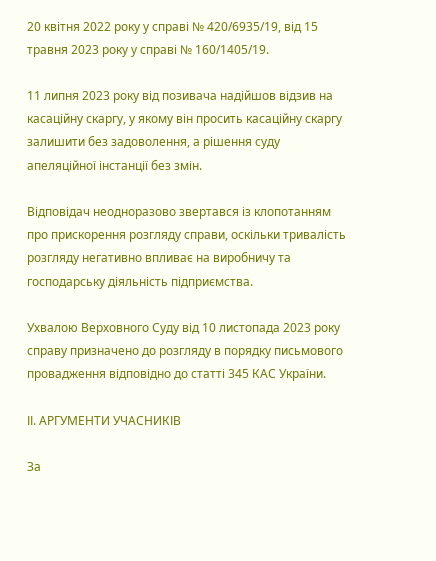20 квітня 2022 року у справі № 420/6935/19, від 15 травня 2023 року у справі № 160/1405/19.

11 липня 2023 року від позивача надійшов відзив на касаційну скаргу, у якому він просить касаційну скаргу залишити без задоволення, а рішення суду апеляційної інстанції без змін.

Відповідач неодноразово звертався із клопотанням про прискорення розгляду справи, оскільки тривалість розгляду негативно впливає на виробничу та господарську діяльність підприємства.

Ухвалою Верховного Суду від 10 листопада 2023 року справу призначено до розгляду в порядку письмового провадження відповідно до статті 345 КАС України.

ІІ. АРГУМЕНТИ УЧАСНИКІВ

За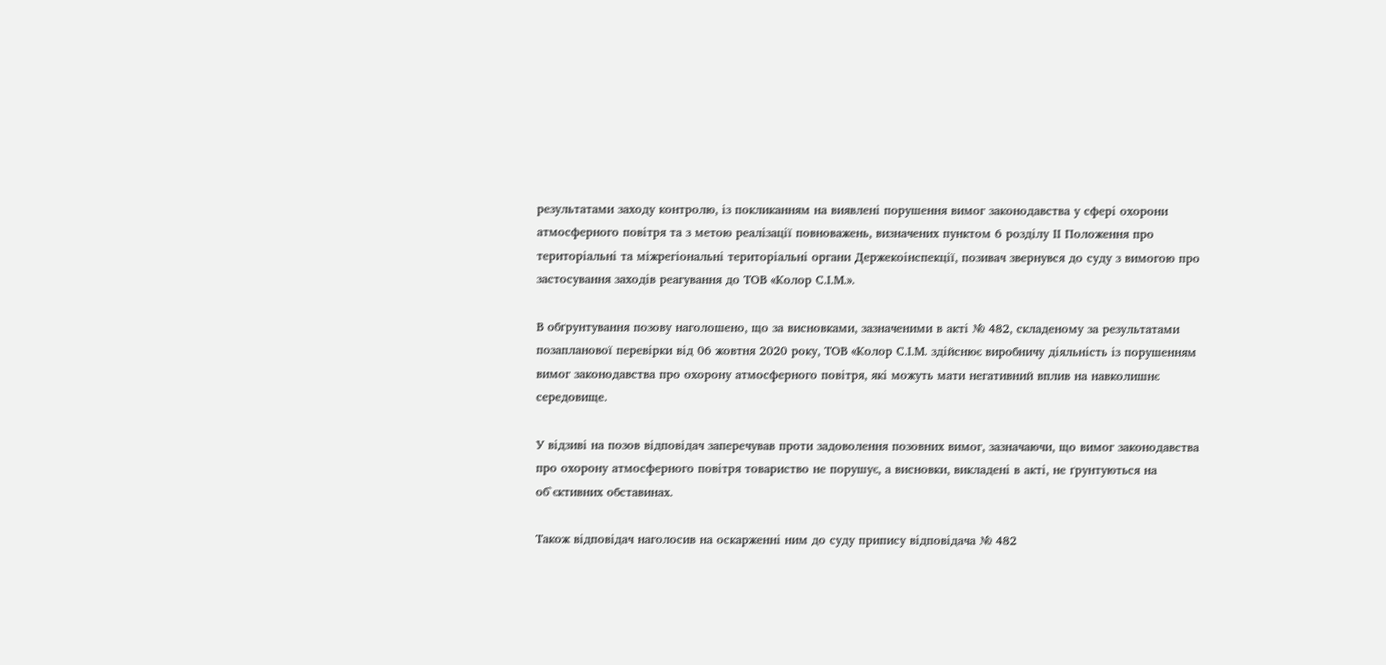результатами заходу контролю, із покликанням на виявлені порушення вимог законодавства у сфері охорони атмосферного повітря та з метою реалізації повноважень, визначених пунктом 6 розділу ІІ Положення про територіальні та міжрегіональні територіальні органи Держекоінспекції, позивач звернувся до суду з вимогою про застосування заходів реагування до ТОВ «Колор С.І.М.».

В обґрунтування позову наголошено, що за висновками, зазначеними в акті № 482, складеному за результатами позапланової перевірки від 06 жовтня 2020 року, ТОВ «Колор С.І.М. здійснює виробничу діяльність із порушенням вимог законодавства про охорону атмосферного повітря, які можуть мати негативний вплив на навколишнє середовище.

У відзиві на позов відповідач заперечував проти задоволення позовних вимог, зазначаючи, що вимог законодавства про охорону атмосферного повітря товариство не порушує, а висновки, викладені в акті, не ґрунтуються на об`єктивних обставинах.

Також відповідач наголосив на оскарженні ним до суду припису відповідача № 482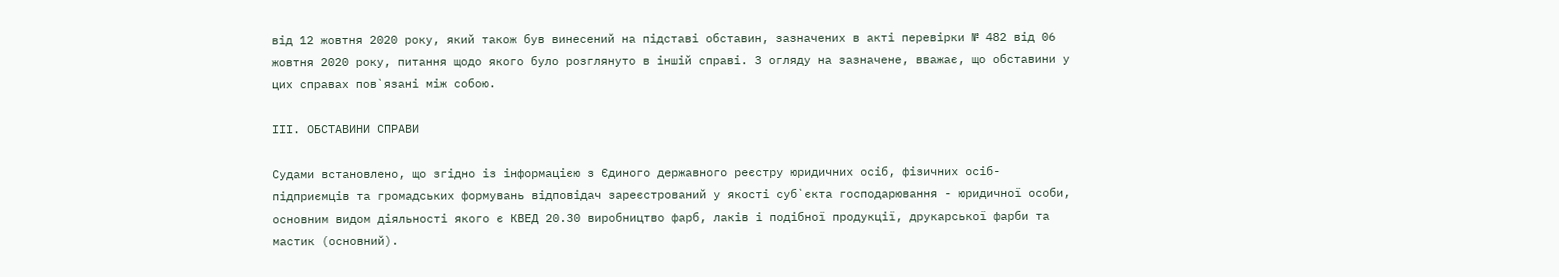від 12 жовтня 2020 року, який також був винесений на підставі обставин, зазначених в акті перевірки № 482 від 06 жовтня 2020 року, питання щодо якого було розглянуто в іншій справі. З огляду на зазначене, вважає, що обставини у цих справах пов`язані між собою.

ІІІ. ОБСТАВИНИ СПРАВИ

Судами встановлено, що згідно із інформацією з Єдиного державного реєстру юридичних осіб, фізичних осіб-підприємців та громадських формувань відповідач зареєстрований у якості суб`єкта господарювання - юридичної особи, основним видом діяльності якого є КВЕД 20.30 виробництво фарб, лаків і подібної продукції, друкарської фарби та мастик (основний).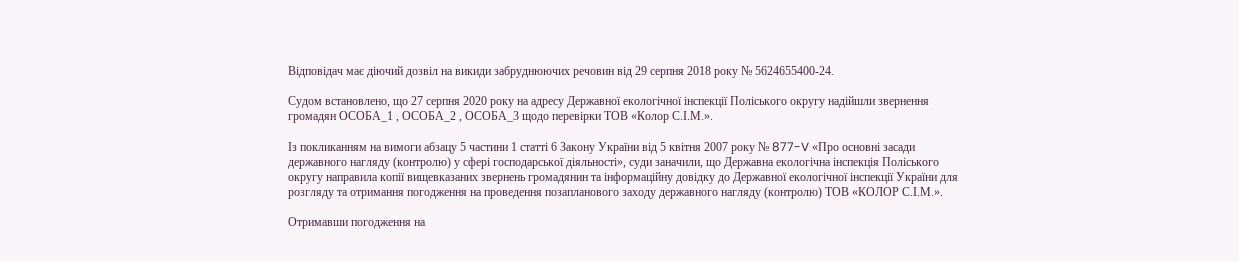Відповідач має діючий дозвіл на викиди забруднюючих речовин від 29 серпня 2018 року № 5624655400-24.

Судом встановлено, що 27 серпня 2020 року на адресу Державної екологічної інспекції Поліського округу надійшли звернення громадян ОСОБА_1 , ОСОБА_2 , ОСОБА_3 щодо перевірки ТОВ «Колор С.І.М.».

Із покликанням на вимоги абзацу 5 частини 1 статті 6 Закону України від 5 квітня 2007 року № 877-V «Про основні засади державного нагляду (контролю) у сфері господарської діяльності», суди заначили, що Державна екологічна інспекція Поліського округу направила копії вищевказаних звернень громадянин та інформаційну довідку до Державної екологічної інспекції України для розгляду та отримання погодження на проведення позапланового заходу державного нагляду (контролю) ТОВ «КОЛОР С.І.М.».

Отримавши погодження на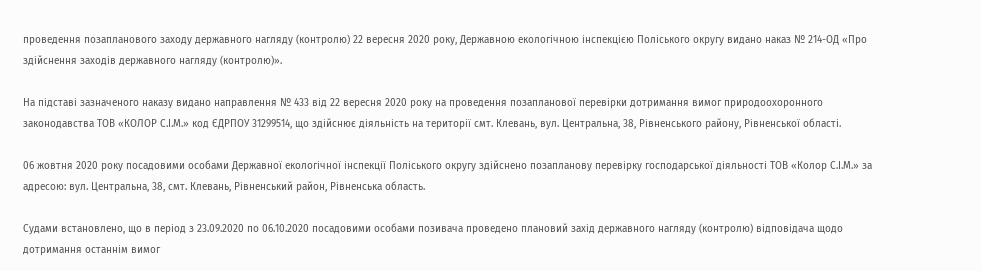проведення позапланового заходу державного нагляду (контролю) 22 вересня 2020 року, Державною екологічною інспекцією Поліського округу видано наказ № 214-ОД «Про здійснення заходів державного нагляду (контролю)».

На підставі зазначеного наказу видано направлення № 433 від 22 вересня 2020 року на проведення позапланової перевірки дотримання вимог природоохоронного законодавства ТОВ «КОЛОР С.І.М.» код ЄДРПОУ 31299514, що здійснює діяльність на території смт. Клевань, вул. Центральна, 38, Рівненського району, Рівненської області.

06 жовтня 2020 року посадовими особами Державної екологічної інспекції Поліського округу здійснено позапланову перевірку господарської діяльності ТОВ «Колор С.І.М.» за адресою: вул. Центральна, 38, смт. Клевань, Рівненський район, Рівненська область.

Судами встановлено, що в період з 23.09.2020 по 06.10.2020 посадовими особами позивача проведено плановий захід державного нагляду (контролю) відповідача щодо дотримання останнім вимог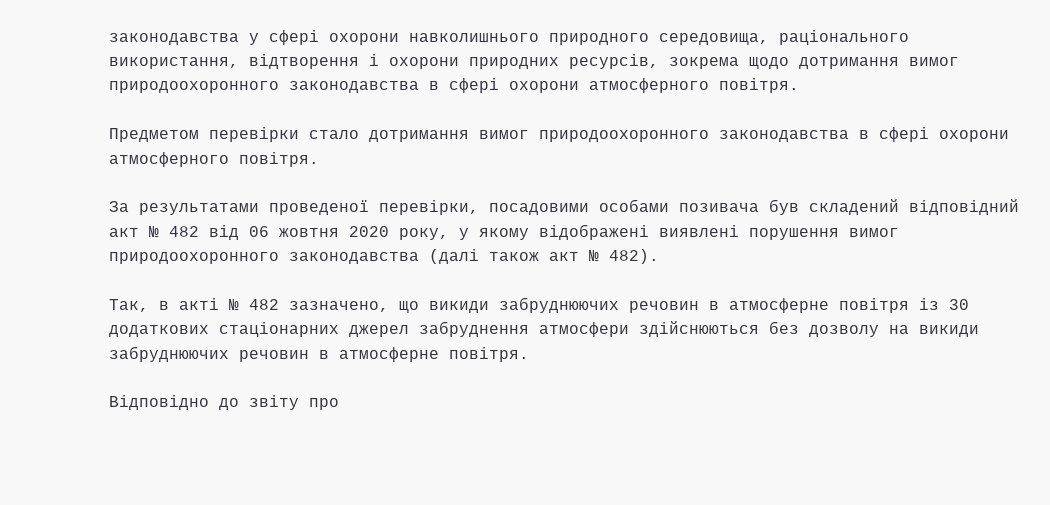законодавства у сфері охорони навколишнього природного середовища, раціонального використання, відтворення і охорони природних ресурсів, зокрема щодо дотримання вимог природоохоронного законодавства в сфері охорони атмосферного повітря.

Предметом перевірки стало дотримання вимог природоохоронного законодавства в сфері охорони атмосферного повітря.

За результатами проведеної перевірки, посадовими особами позивача був складений відповідний акт № 482 від 06 жовтня 2020 року, у якому відображені виявлені порушення вимог природоохоронного законодавства (далі також акт № 482).

Так, в акті № 482 зазначено, що викиди забруднюючих речовин в атмосферне повітря із 30 додаткових стаціонарних джерел забруднення атмосфери здійснюються без дозволу на викиди забруднюючих речовин в атмосферне повітря.

Відповідно до звіту про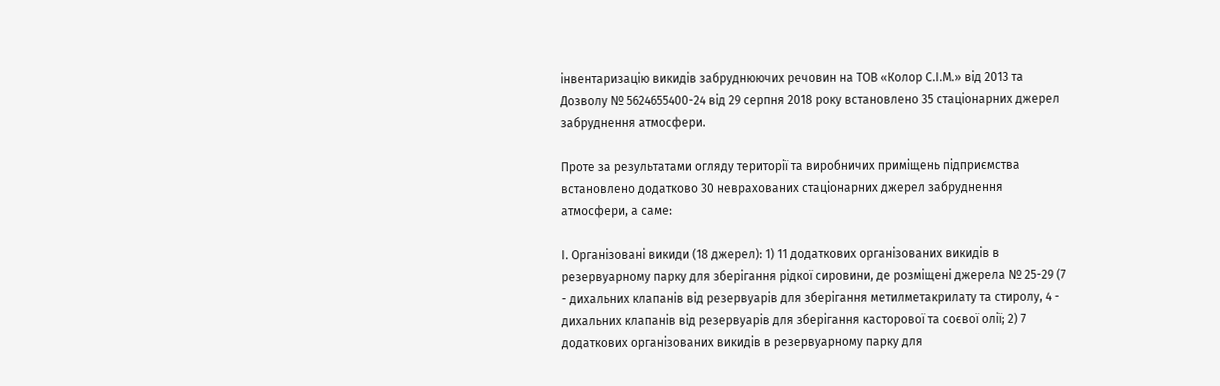інвентаризацію викидів забруднюючих речовин на ТОВ «Колор С.І.М.» від 2013 та Дозволу № 5624655400-24 від 29 серпня 2018 року встановлено 35 стаціонарних джерел забруднення атмосфери.

Проте за результатами огляду території та виробничих приміщень підприємства встановлено додатково 30 неврахованих стаціонарних джерел забруднення атмосфери, а саме:

І. Організовані викиди (18 джерел): 1) 11 додаткових організованих викидів в резервуарному парку для зберігання рідкої сировини, де розміщені джерела № 25-29 (7 - дихальних клапанів від резервуарів для зберігання метилметакрилату та стиролу, 4 - дихальних клапанів від резервуарів для зберігання касторової та соєвої олії; 2) 7 додаткових організованих викидів в резервуарному парку для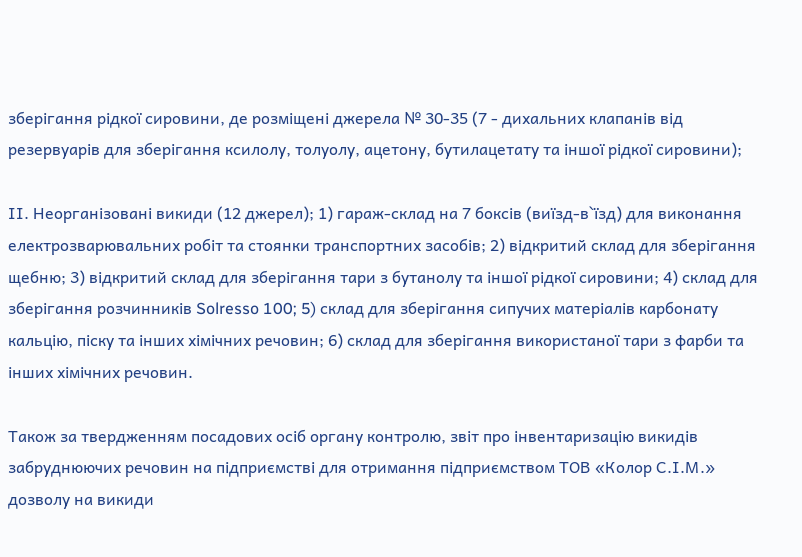зберігання рідкої сировини, де розміщені джерела № 30-35 (7 - дихальних клапанів від резервуарів для зберігання ксилолу, толуолу, ацетону, бутилацетату та іншої рідкої сировини);

ІІ. Неорганізовані викиди (12 джерел); 1) гараж-склад на 7 боксів (виїзд-в`їзд) для виконання електрозварювальних робіт та стоянки транспортних засобів; 2) відкритий склад для зберігання щебню; 3) відкритий склад для зберігання тари з бутанолу та іншої рідкої сировини; 4) склад для зберігання розчинників Solresso 100; 5) склад для зберігання сипучих матеріалів карбонату кальцію, піску та інших хімічних речовин; 6) склад для зберігання використаної тари з фарби та інших хімічних речовин.

Також за твердженням посадових осіб органу контролю, звіт про інвентаризацію викидів забруднюючих речовин на підприємстві для отримання підприємством ТОВ «Колор С.І.М.» дозволу на викиди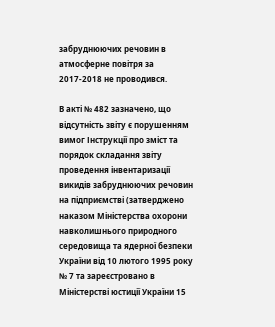забруднюючих речовин в атмосферне повітря за 2017-2018 не проводився.

В акті № 482 зазначено, що відсутність звіту є порушенням вимог Інструкції про зміст та порядок складання звіту проведення інвентаризації викидів забруднюючих речовин на підприємстві (затверджено наказом Міністерства охорони навколишнього природного середовища та ядерної безпеки України від 10 лютого 1995 року № 7 та зареєстровано в Міністерстві юстиції України 15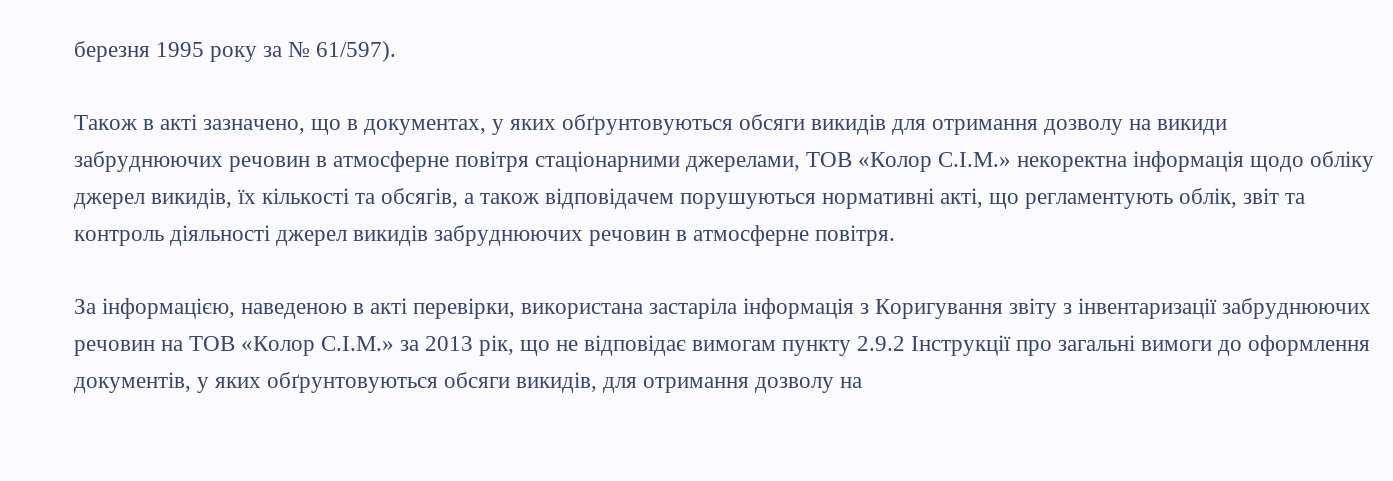березня 1995 року за № 61/597).

Також в акті зазначено, що в документах, у яких обґрунтовуються обсяги викидів для отримання дозволу на викиди забруднюючих речовин в атмосферне повітря стаціонарними джерелами, ТОВ «Колор С.І.М.» некоректна інформація щодо обліку джерел викидів, їх кількості та обсягів, а також відповідачем порушуються нормативні акті, що регламентують облік, звіт та контроль діяльності джерел викидів забруднюючих речовин в атмосферне повітря.

За інформацією, наведеною в акті перевірки, використана застаріла інформація з Коригування звіту з інвентаризації забруднюючих речовин на ТОВ «Колор С.І.М.» за 2013 рік, що не відповідає вимогам пункту 2.9.2 Інструкції про загальні вимоги до оформлення документів, у яких обґрунтовуються обсяги викидів, для отримання дозволу на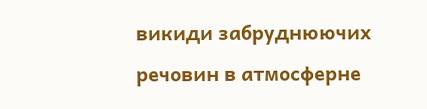викиди забруднюючих речовин в атмосферне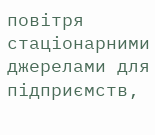повітря стаціонарними джерелами для підприємств,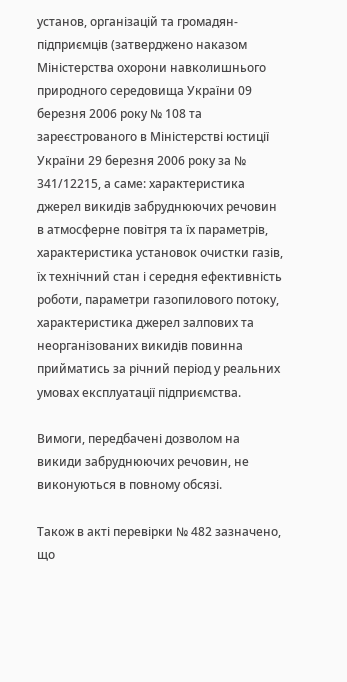установ, організацій та громадян-підприємців (затверджено наказом Міністерства охорони навколишнього природного середовища України 09 березня 2006 року № 108 та зареєстрованого в Міністерстві юстиції України 29 березня 2006 року за № 341/12215, а саме: характеристика джерел викидів забруднюючих речовин в атмосферне повітря та їх параметрів, характеристика установок очистки газів, їх технічний стан і середня ефективність роботи, параметри газопилового потоку, характеристика джерел залпових та неорганізованих викидів повинна прийматись за річний період у реальних умовах експлуатації підприємства.

Вимоги, передбачені дозволом на викиди забруднюючих речовин, не виконуються в повному обсязі.

Також в акті перевірки № 482 зазначено, що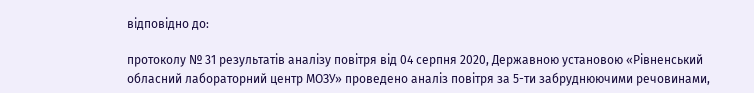відповідно до:

протоколу № 31 результатів аналізу повітря від 04 серпня 2020, Державною установою «Рівненський обласний лабораторний центр МОЗУ» проведено аналіз повітря за 5-ти забруднюючими речовинами,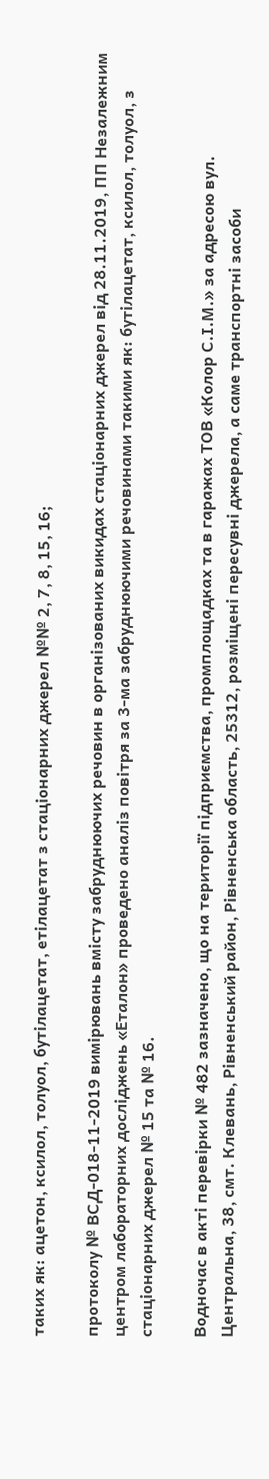таких як: ацетон, ксилол, толуол, бутілацетат, етілацетат з стаціонарних джерел №№ 2, 7, 8, 15, 16;

протоколу № ВСД-018-11-2019 вимірювань вмісту забруднюючих речовин в організованих викидах стаціонарних джерел від 28.11.2019, ПП Незалежним центром лабораторних досліджень «Еталон» проведено аналіз повітря за 3-ма забруднюючими речовинами такими як: бутілацетат, ксилол, толуол, з стаціонарних джерел № 15 та № 16.

Водночас в акті перевірки № 482 зазначено, що на території підприємства, промплощадках та в гаражах ТОВ «Колор С.І.М.» за адресою вул. Центральна, 38, смт. Клевань, Рівненський район, Рівненська область, 25312, розміщені пересувні джерела, а саме транспортні засоби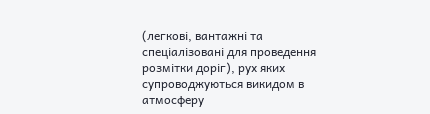(легкові, вантажні та спеціалізовані для проведення розмітки доріг), рух яких супроводжуються викидом в атмосферу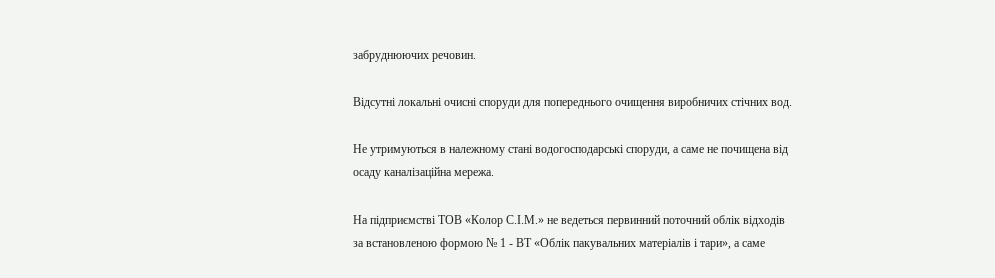забруднюючих речовин.

Відсутні локальні очисні споруди для попереднього очищення виробничих стічних вод.

Не утримуються в належному стані водогосподарські споруди, а саме не почищена від осаду каналізаційна мережа.

На підприємстві ТОВ «Колор С.І.М.» не ведеться первинний поточний облік відходів за встановленою формою № 1 - ВТ «Облік пакувальних матеріалів і тари», а саме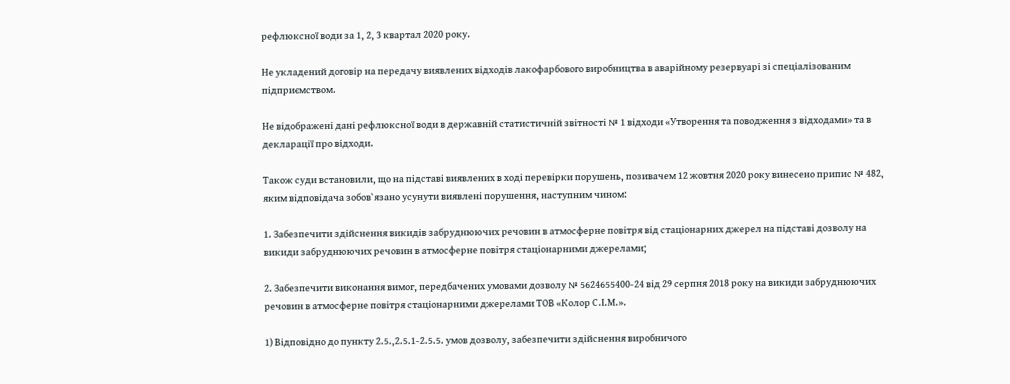рефлюксної води за 1, 2, 3 квартал 2020 року.

Не укладений договір на передачу виявлених відходів лакофарбового виробництва в аварійному резервуарі зі спеціалізованим підприємством.

Не відображені дані рефлюксної води в державній статистичній звітності № 1 відходи «Утворення та поводження з відходами» та в декларації про відходи.

Також суди встановили, що на підставі виявлених в ході перевірки порушень, позивачем 12 жовтня 2020 року винесено припис № 482, яким відповідача зобов`язано усунути виявлені порушення, наступним чином:

1. Забезпечити здійснення викидів забруднюючих речовин в атмосферне повітря від стаціонарних джерел на підставі дозволу на викиди забруднюючих речовин в атмосферне повітря стаціонарними джерелами;

2. Забезпечити виконання вимог, передбачених умовами дозволу № 5624655400-24 від 29 серпня 2018 року на викиди забруднюючих речовин в атмосферне повітря стаціонарними джерелами ТОВ «Колор С.І.М.».

1) Відповідно до пункту 2.5.,2.5.1-2.5.5. умов дозволу, забезпечити здійснення виробничого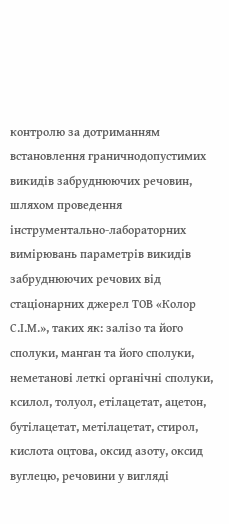контролю за дотриманням встановлення граничнодопустимих викидів забруднюючих речовин, шляхом проведення інструментально-лабораторних вимірювань параметрів викидів забруднюючих речових від стаціонарних джерел ТОВ «Колор С.І.М.», таких як: залізо та його сполуки, манган та його сполуки, неметанові леткі органічні сполуки, ксилол, толуол, етілацетат, ацетон, бутілацетат, метілацетат, стирол, кислота оцтова, оксид азоту, оксид вуглецю, речовини у вигляді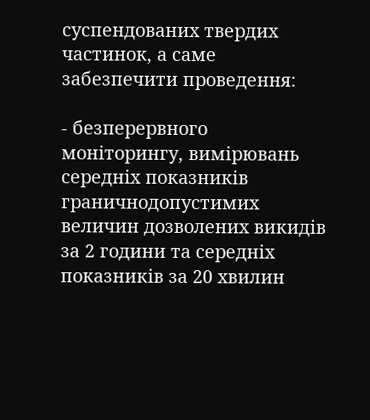суспендованих твердих частинок, а саме забезпечити проведення:

- безперервного моніторингу, вимірювань середніх показників граничнодопустимих величин дозволених викидів за 2 години та середніх показників за 20 хвилин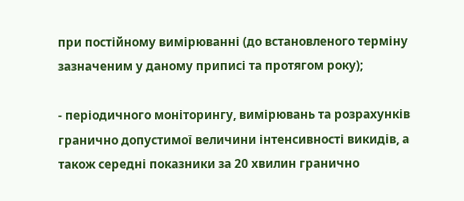при постійному вимірюванні (до встановленого терміну зазначеним у даному приписі та протягом року);

- періодичного моніторингу, вимірювань та розрахунків гранично допустимої величини інтенсивності викидів, а також середні показники за 20 хвилин гранично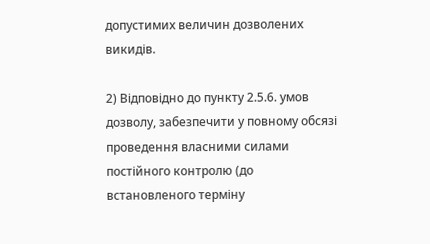допустимих величин дозволених викидів.

2) Відповідно до пункту 2.5.6. умов дозволу, забезпечити у повному обсязі проведення власними силами постійного контролю (до встановленого терміну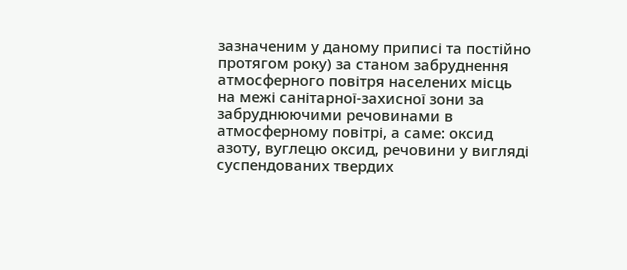зазначеним у даному приписі та постійно протягом року) за станом забруднення атмосферного повітря населених місць на межі санітарної-захисної зони за забруднюючими речовинами в атмосферному повітрі, а саме: оксид азоту, вуглецю оксид, речовини у вигляді суспендованих твердих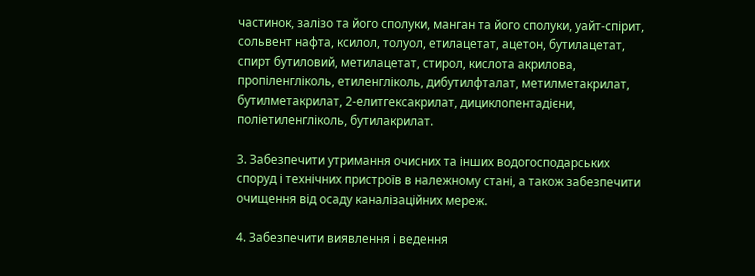частинок, залізо та його сполуки, манган та його сполуки, уайт-спірит, сольвент нафта, ксилол, толуол, етилацетат, ацетон, бутилацетат, спирт бутиловий, метилацетат, стирол, кислота акрилова, пропіленгліколь, етиленгліколь, дибутилфталат, метилметакрилат, бутилметакрилат, 2-елитгексакрилат, дициклопентадієни, поліетиленгліколь, бутилакрилат.

3. Забезпечити утримання очисних та інших водогосподарських споруд і технічних пристроїв в належному стані, а також забезпечити очищення від осаду каналізаційних мереж.

4. Забезпечити виявлення і ведення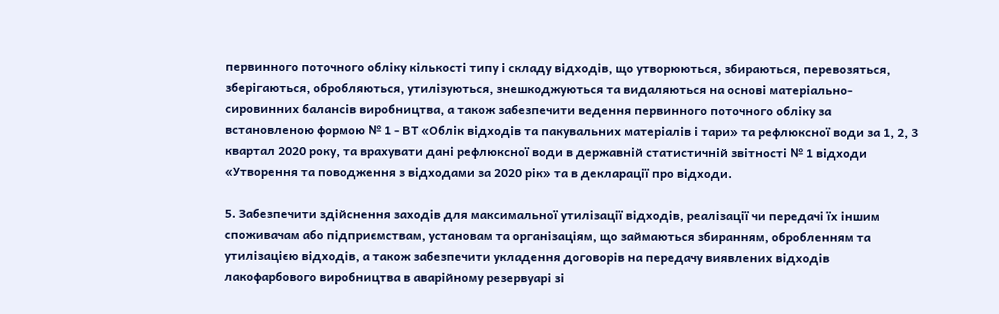первинного поточного обліку кількості типу і складу відходів, що утворюються, збираються, перевозяться, зберігаються, обробляються, утилізуються, знешкоджуються та видаляються на основі матеріально-сировинних балансів виробництва, а також забезпечити ведення первинного поточного обліку за встановленою формою № 1 - ВТ «Облік відходів та пакувальних матеріалів і тари» та рефлюксної води за 1, 2, 3 квартал 2020 року, та врахувати дані рефлюксної води в державній статистичній звітності № 1 відходи «Утворення та поводження з відходами за 2020 рік» та в декларації про відходи.

5. Забезпечити здійснення заходів для максимальної утилізації відходів, реалізації чи передачі їх іншим споживачам або підприємствам, установам та організаціям, що займаються збиранням, обробленням та утилізацією відходів, а також забезпечити укладення договорів на передачу виявлених відходів лакофарбового виробництва в аварійному резервуарі зі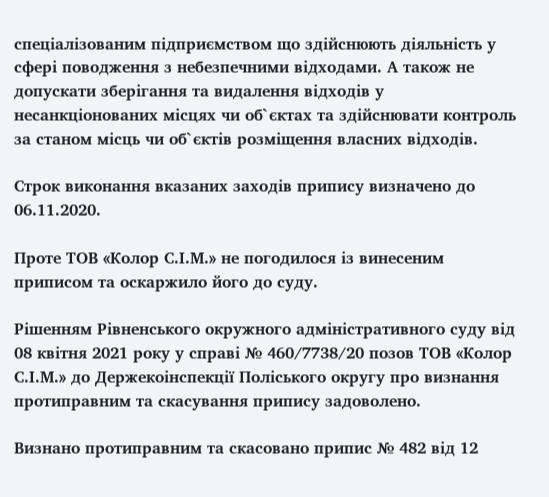спеціалізованим підприємством що здійснюють діяльність у сфері поводження з небезпечними відходами. А також не допускати зберігання та видалення відходів у несанкціонованих місцях чи об`єктах та здійснювати контроль за станом місць чи об`єктів розміщення власних відходів.

Строк виконання вказаних заходів припису визначено до 06.11.2020.

Проте ТОВ «Колор С.І.М.» не погодилося із винесеним приписом та оскаржило його до суду.

Рішенням Рівненського окружного адміністративного суду від 08 квітня 2021 року у справі № 460/7738/20 позов ТОВ «Колор С.І.М.» до Держекоінспекції Поліського округу про визнання протиправним та скасування припису задоволено.

Визнано протиправним та скасовано припис № 482 від 12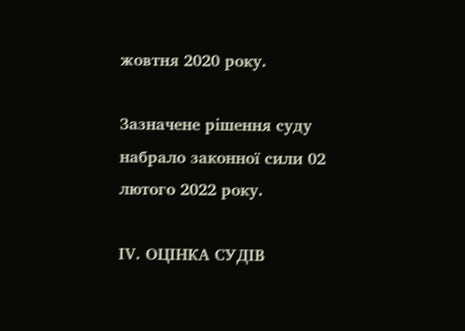жовтня 2020 року.

Зазначене рішення суду набрало законної сили 02 лютого 2022 року.

ІV. ОЦІНКА СУДІВ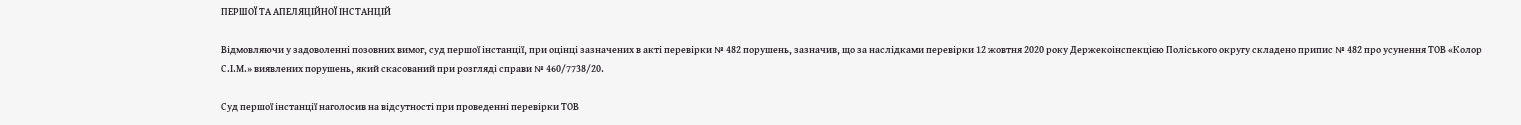ПЕРШОЇ ТА АПЕЛЯЦІЙНОЇ ІНСТАНЦІЙ

Відмовляючи у задоволенні позовних вимог, суд першої інстанції, при оцінці зазначених в акті перевірки № 482 порушень, зазначив, що за наслідками перевірки 12 жовтня 2020 року Держекоінспекцією Поліського округу складено припис № 482 про усунення ТОВ «Колор С.І.М.» виявлених порушень, який скасований при розгляді справи № 460/7738/20.

Суд першої інстанції наголосив на відсутності при проведенні перевірки ТОВ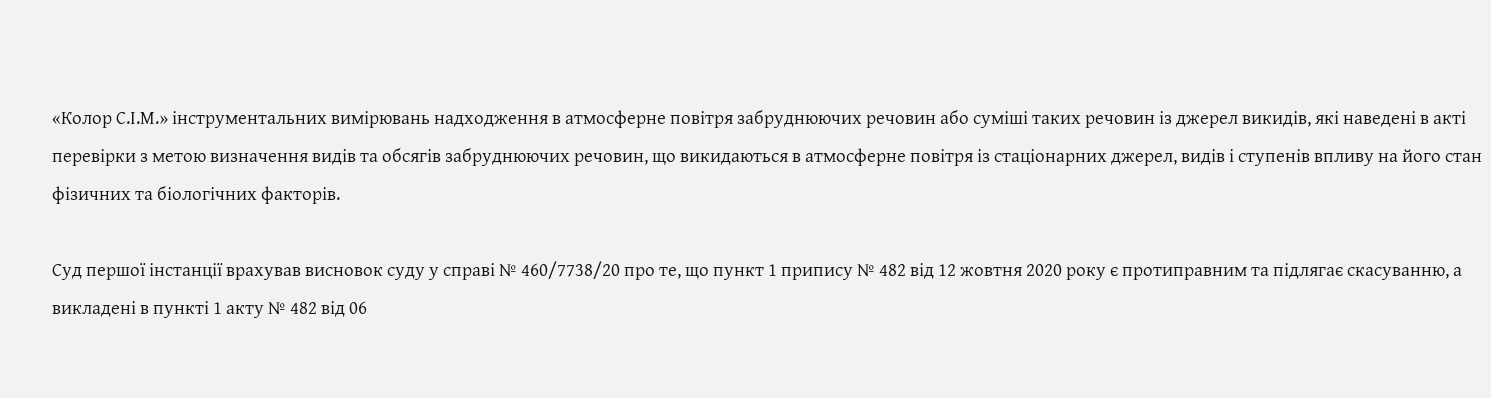«Колор С.І.М.» інструментальних вимірювань надходження в атмосферне повітря забруднюючих речовин або суміші таких речовин із джерел викидів, які наведені в акті перевірки з метою визначення видів та обсягів забруднюючих речовин, що викидаються в атмосферне повітря із стаціонарних джерел, видів і ступенів впливу на його стан фізичних та біологічних факторів.

Суд першої інстанції врахував висновок суду у справі № 460/7738/20 про те, що пункт 1 припису № 482 від 12 жовтня 2020 року є протиправним та підлягає скасуванню, а викладені в пункті 1 акту № 482 від 06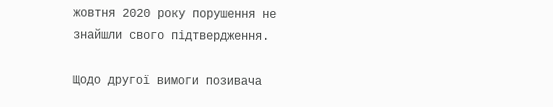жовтня 2020 року порушення не знайшли свого підтвердження.

Щодо другої вимоги позивача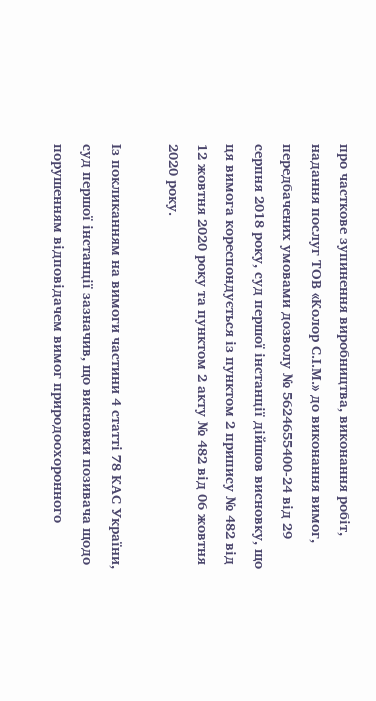про часткове зупинення виробництва, виконання робіт, надання послуг ТОВ «Колор С.І.М.» до виконання вимог, передбачених умовами дозволу № 5624655400-24 від 29 серпня 2018 року, суд першої інстанції дійшов висновку, що ця вимога кореспондується із пунктом 2 припису № 482 від 12 жовтня 2020 року та пунктом 2 акту № 482 від 06 жовтня 2020 року.

Із покликанням на вимоги частини 4 статті 78 КАС України, суд першої інстанції зазначив, що висновки позивача щодо порушенням відповідачем вимог природоохоронного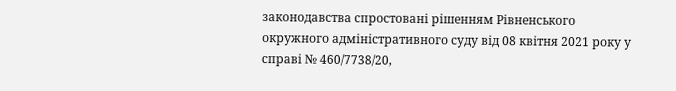законодавства спростовані рішенням Рівненського окружного адміністративного суду від 08 квітня 2021 року у справі № 460/7738/20,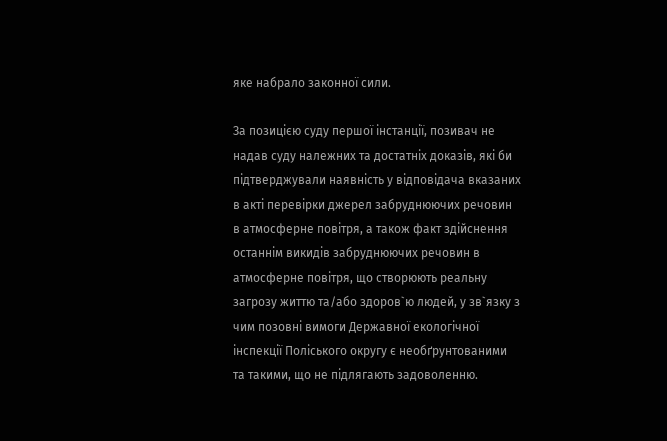яке набрало законної сили.

За позицією суду першої інстанції, позивач не надав суду належних та достатніх доказів, які би підтверджували наявність у відповідача вказаних в акті перевірки джерел забруднюючих речовин в атмосферне повітря, а також факт здійснення останнім викидів забруднюючих речовин в атмосферне повітря, що створюють реальну загрозу життю та/або здоров`ю людей, у зв`язку з чим позовні вимоги Державної екологічної інспекції Поліського округу є необґрунтованими та такими, що не підлягають задоволенню.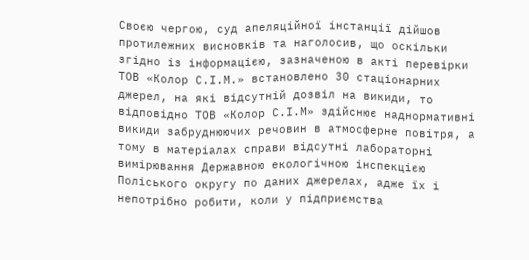Своєю чергою, суд апеляційної інстанції дійшов протилежних висновків та наголосив, що оскільки згідно із інформацією, зазначеною в акті перевірки ТОВ «Колор С.І.М.» встановлено 30 стаціонарних джерел, на які відсутній дозвіл на викиди, то відповідно ТОВ «Колор С.І.М» здійснює наднормативні викиди забруднюючих речовин в атмосферне повітря, а тому в матеріалах справи відсутні лабораторні вимірювання Державною екологічною інспекцією Поліського округу по даних джерелах, адже їх і непотрібно робити, коли у підприємства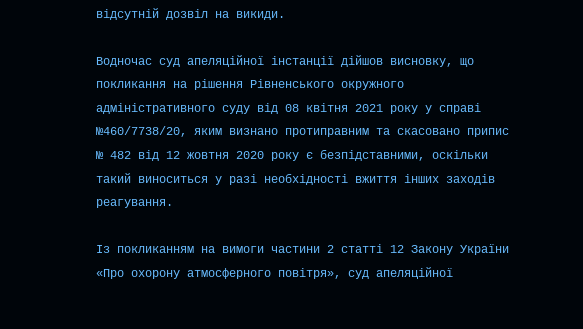відсутній дозвіл на викиди.

Водночас суд апеляційної інстанції дійшов висновку, що покликання на рішення Рівненського окружного адміністративного суду від 08 квітня 2021 року у справі №460/7738/20, яким визнано протиправним та скасовано припис № 482 від 12 жовтня 2020 року є безпідставними, оскільки такий виноситься у разі необхідності вжиття інших заходів реагування.

Із покликанням на вимоги частини 2 статті 12 Закону України «Про охорону атмосферного повітря», суд апеляційної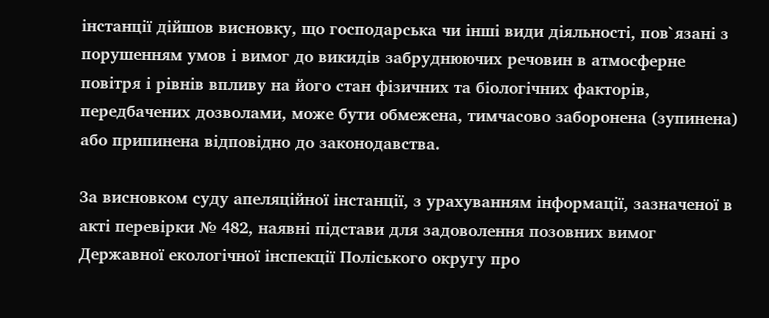інстанції дійшов висновку, що господарська чи інші види діяльності, пов`язані з порушенням умов і вимог до викидів забруднюючих речовин в атмосферне повітря і рівнів впливу на його стан фізичних та біологічних факторів, передбачених дозволами, може бути обмежена, тимчасово заборонена (зупинена) або припинена відповідно до законодавства.

За висновком суду апеляційної інстанції, з урахуванням інформації, зазначеної в акті перевірки № 482, наявні підстави для задоволення позовних вимог Державної екологічної інспекції Поліського округу про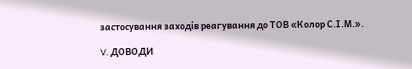застосування заходів реагування до ТОВ «Колор С.І.М.».

V. ДОВОДИ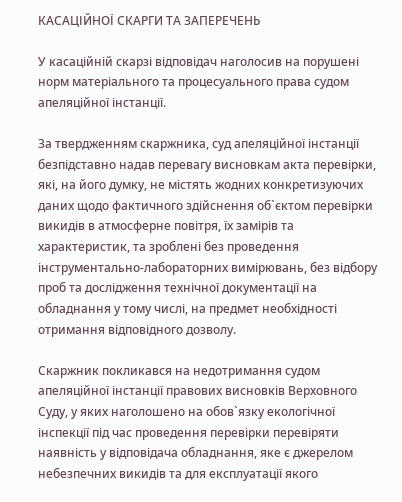КАСАЦІЙНОЇ СКАРГИ ТА ЗАПЕРЕЧЕНЬ

У касаційній скарзі відповідач наголосив на порушені норм матеріального та процесуального права судом апеляційної інстанції.

За твердженням скаржника, суд апеляційної інстанції безпідставно надав перевагу висновкам акта перевірки, які, на його думку, не містять жодних конкретизуючих даних щодо фактичного здійснення об`єктом перевірки викидів в атмосферне повітря, їх замірів та характеристик, та зроблені без проведення інструментально-лабораторних вимірювань, без відбору проб та дослідження технічної документації на обладнання у тому числі, на предмет необхідності отримання відповідного дозволу.

Скаржник покликався на недотримання судом апеляційної інстанції правових висновків Верховного Суду, у яких наголошено на обов`язку екологічної інспекції під час проведення перевірки перевіряти наявність у відповідача обладнання, яке є джерелом небезпечних викидів та для експлуатації якого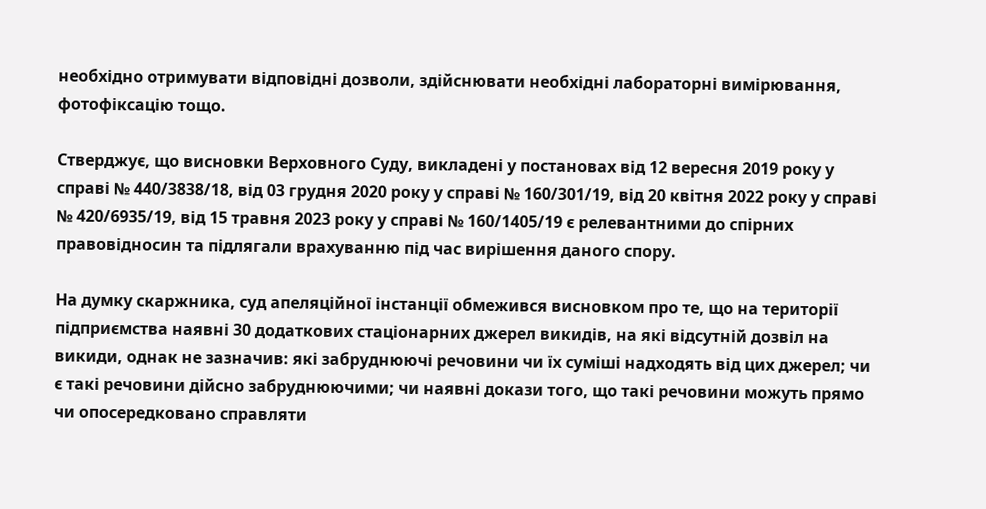необхідно отримувати відповідні дозволи, здійснювати необхідні лабораторні вимірювання, фотофіксацію тощо.

Стверджує, що висновки Верховного Суду, викладені у постановах від 12 вересня 2019 року у справі № 440/3838/18, від 03 грудня 2020 року у справі № 160/301/19, від 20 квітня 2022 року у справі № 420/6935/19, від 15 травня 2023 року у справі № 160/1405/19 є релевантними до спірних правовідносин та підлягали врахуванню під час вирішення даного спору.

На думку скаржника, суд апеляційної інстанції обмежився висновком про те, що на території підприємства наявні 30 додаткових стаціонарних джерел викидів, на які відсутній дозвіл на викиди, однак не зазначив: які забруднюючі речовини чи їх суміші надходять від цих джерел; чи є такі речовини дійсно забруднюючими; чи наявні докази того, що такі речовини можуть прямо чи опосередковано справляти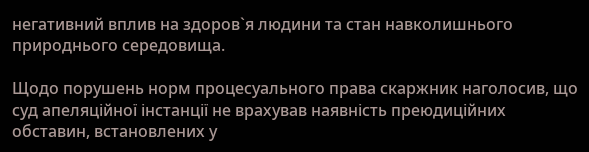негативний вплив на здоров`я людини та стан навколишнього природнього середовища.

Щодо порушень норм процесуального права скаржник наголосив, що суд апеляційної інстанції не врахував наявність преюдиційних обставин, встановлених у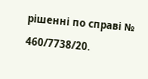рішенні по справі № 460/7738/20.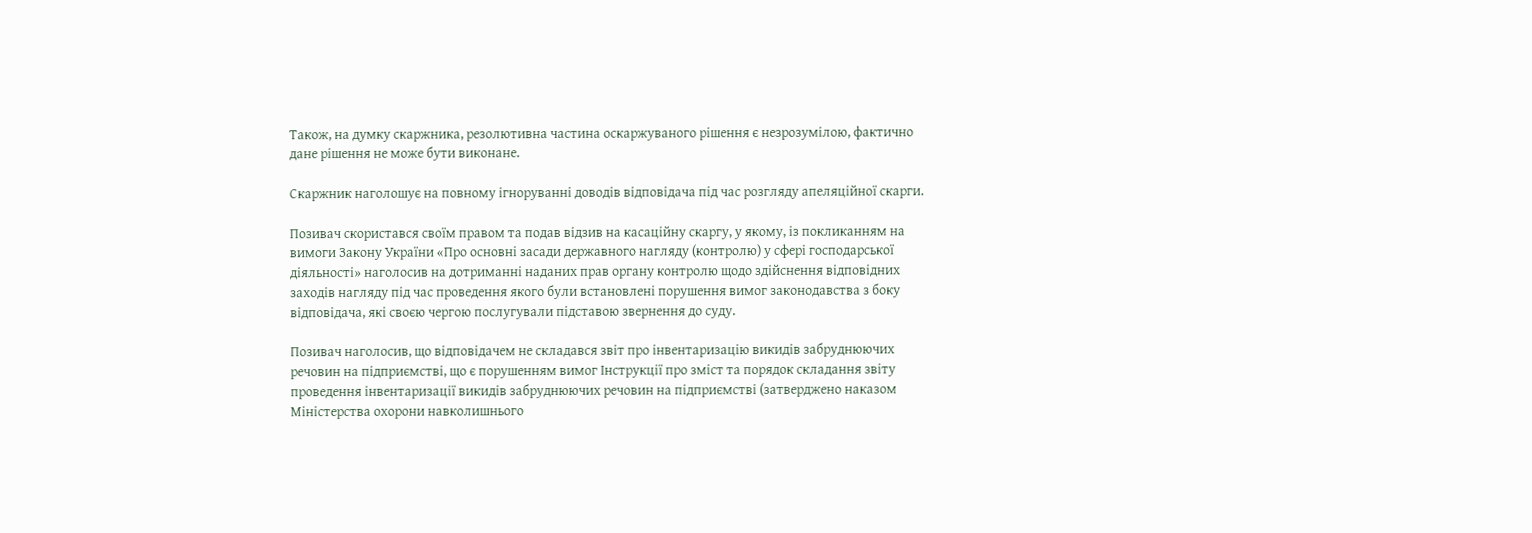Також, на думку скаржника, резолютивна частина оскаржуваного рішення є незрозумілою, фактично дане рішення не може бути виконане.

Скаржник наголошує на повному ігноруванні доводів відповідача під час розгляду апеляційної скарги.

Позивач скористався своїм правом та подав відзив на касаційну скаргу, у якому, із покликанням на вимоги Закону України «Про основні засади державного нагляду (контролю) у сфері господарської діяльності» наголосив на дотриманні наданих прав органу контролю щодо здійснення відповідних заходів нагляду під час проведення якого були встановлені порушення вимог законодавства з боку відповідача, які своєю чергою послугували підставою звернення до суду.

Позивач наголосив, що відповідачем не складався звіт про інвентаризацію викидів забруднюючих речовин на підприємстві, що є порушенням вимог Інструкції про зміст та порядок складання звіту проведення інвентаризації викидів забруднюючих речовин на підприємстві (затверджено наказом Міністерства охорони навколишнього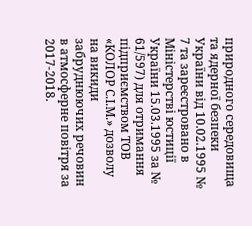природного середовища та ядерної безпеки України від 10.02.1995 № 7 та зареєстровано в Міністерстві юстиції України 15.03.1995 за № 61/597) для отримання підприємством ТОВ «КОЛОР С.І.М.» дозволу на викиди забруднюючих речовин в атмосферне повітря за 2017-2018.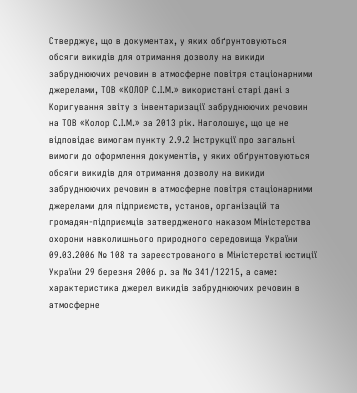Стверджує, що в документах, у яких обґрунтовуються обсяги викидів для отримання дозволу на викиди забруднюючих речовин в атмосферне повітря стаціонарними джерелами, ТОВ «КОЛОР С.І.М.» використані старі дані з Коригування звіту з інвентаризації забруднюючих речовин на ТОВ «Колор С.І.М.» за 2013 рік. Наголошує, що це не відповідає вимогам пункту 2.9.2 Інструкції про загальні вимоги до оформлення документів, у яких обґрунтовуються обсяги викидів для отримання дозволу на викиди забруднюючих речовин в атмосферне повітря стаціонарними джерелами для підприємств, установ, організацій та громадян-підприємців затвердженого наказом Міністерства охорони навколишнього природного середовища України 09.03.2006 № 108 та зареєстрованого в Міністерстві юстиції України 29 березня 2006 р. за № 341/12215, а саме: характеристика джерел викидів забруднюючих речовин в атмосферне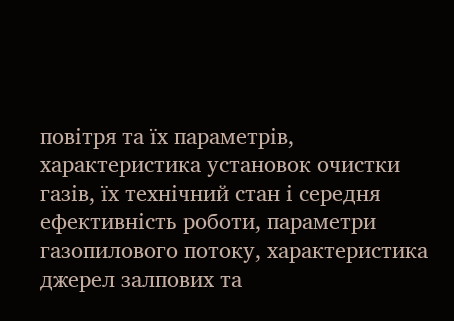повітря та їх параметрів, характеристика установок очистки газів, їх технічний стан і середня ефективність роботи, параметри газопилового потоку, характеристика джерел залпових та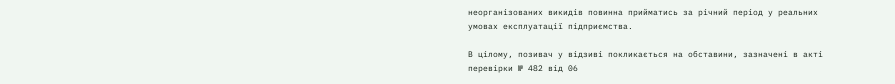неорганізованих викидів повинна прийматись за річний період у реальних умовах експлуатації підприємства.

В цілому, позивач у відзиві покликається на обставини, зазначені в акті перевірки № 482 від 06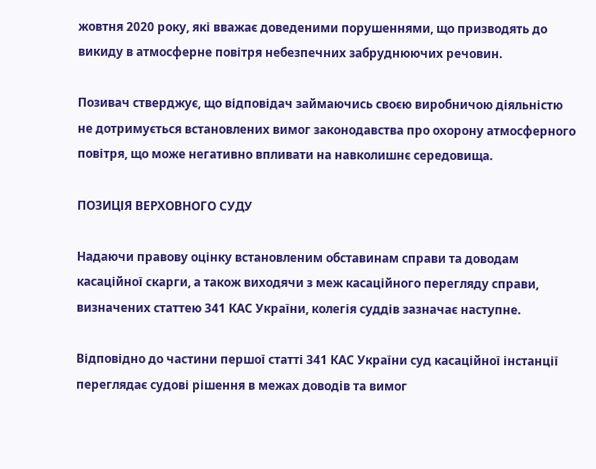жовтня 2020 року, які вважає доведеними порушеннями, що призводять до викиду в атмосферне повітря небезпечних забруднюючих речовин.

Позивач стверджує, що відповідач займаючись своєю виробничою діяльністю не дотримується встановлених вимог законодавства про охорону атмосферного повітря, що може негативно впливати на навколишнє середовища.

ПОЗИЦІЯ ВЕРХОВНОГО СУДУ

Надаючи правову оцінку встановленим обставинам справи та доводам касаційної скарги, а також виходячи з меж касаційного перегляду справи, визначених статтею 341 КАС України, колегія суддів зазначає наступне.

Відповідно до частини першої статті 341 КАС України суд касаційної інстанції переглядає судові рішення в межах доводів та вимог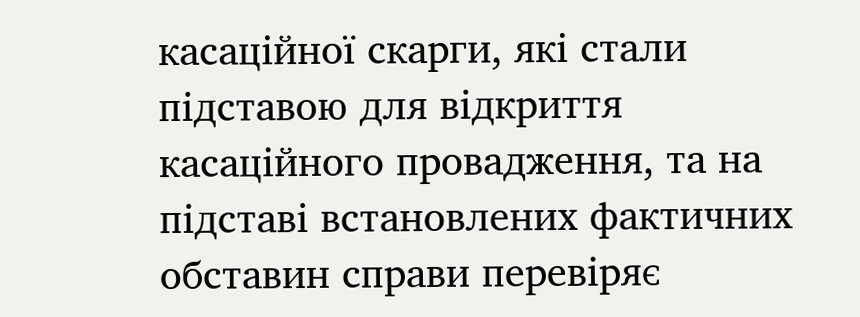касаційної скарги, які стали підставою для відкриття касаційного провадження, та на підставі встановлених фактичних обставин справи перевіряє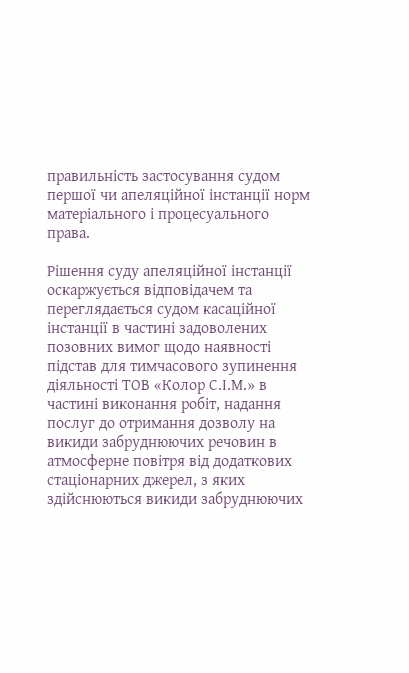правильність застосування судом першої чи апеляційної інстанції норм матеріального і процесуального права.

Рішення суду апеляційної інстанції оскаржується відповідачем та переглядається судом касаційної інстанції в частині задоволених позовних вимог щодо наявності підстав для тимчасового зупинення діяльності ТОВ «Колор С.І.М.» в частині виконання робіт, надання послуг до отримання дозволу на викиди забруднюючих речовин в атмосферне повітря від додаткових стаціонарних джерел, з яких здійснюються викиди забруднюючих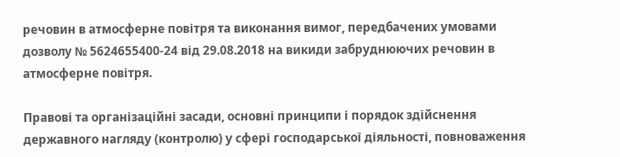речовин в атмосферне повітря та виконання вимог, передбачених умовами дозволу № 5624655400-24 від 29.08.2018 на викиди забруднюючих речовин в атмосферне повітря.

Правові та організаційні засади, основні принципи і порядок здійснення державного нагляду (контролю) у сфері господарської діяльності, повноваження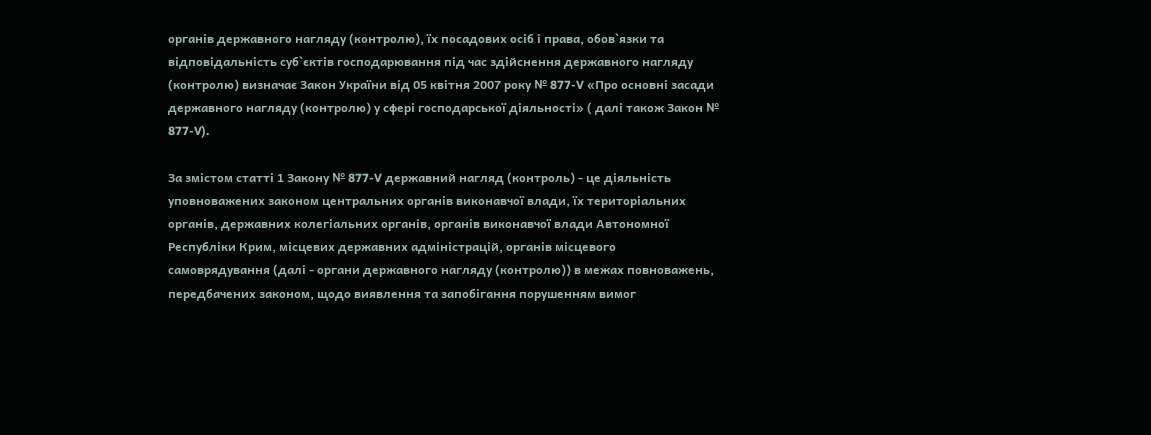органів державного нагляду (контролю), їх посадових осіб і права, обов`язки та відповідальність суб`єктів господарювання під час здійснення державного нагляду (контролю) визначає Закон України від 05 квітня 2007 року № 877-V «Про основні засади державного нагляду (контролю) у сфері господарської діяльності» ( далі також Закон № 877-V).

За змістом статті 1 Закону № 877-V державний нагляд (контроль) - це діяльність уповноважених законом центральних органів виконавчої влади, їх територіальних органів, державних колегіальних органів, органів виконавчої влади Автономної Республіки Крим, місцевих державних адміністрацій, органів місцевого самоврядування (далі - органи державного нагляду (контролю)) в межах повноважень, передбачених законом, щодо виявлення та запобігання порушенням вимог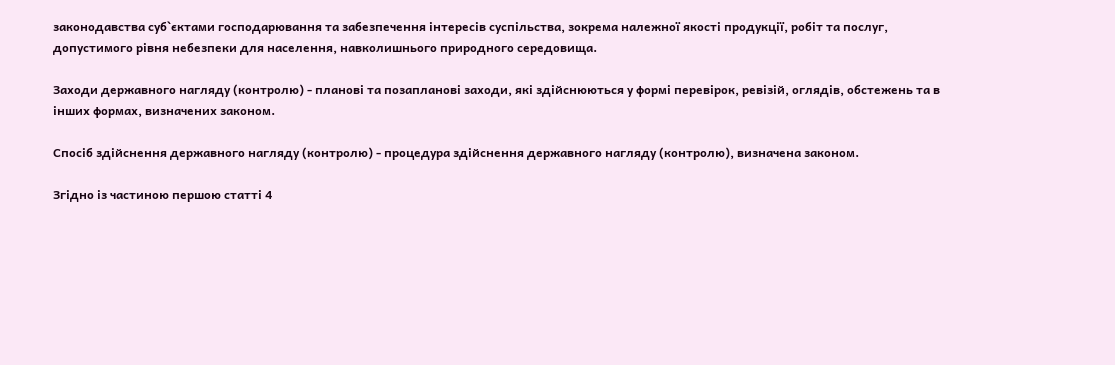законодавства суб`єктами господарювання та забезпечення інтересів суспільства, зокрема належної якості продукції, робіт та послуг, допустимого рівня небезпеки для населення, навколишнього природного середовища.

Заходи державного нагляду (контролю) - планові та позапланові заходи, які здійснюються у формі перевірок, ревізій, оглядів, обстежень та в інших формах, визначених законом.

Спосіб здійснення державного нагляду (контролю) - процедура здійснення державного нагляду (контролю), визначена законом.

Згідно із частиною першою статті 4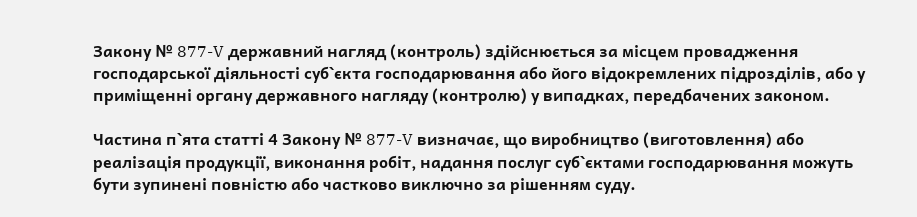Закону № 877-V державний нагляд (контроль) здійснюється за місцем провадження господарської діяльності суб`єкта господарювання або його відокремлених підрозділів, або у приміщенні органу державного нагляду (контролю) у випадках, передбачених законом.

Частина п`ята статті 4 Закону № 877-V визначає, що виробництво (виготовлення) або реалізація продукції, виконання робіт, надання послуг суб`єктами господарювання можуть бути зупинені повністю або частково виключно за рішенням суду.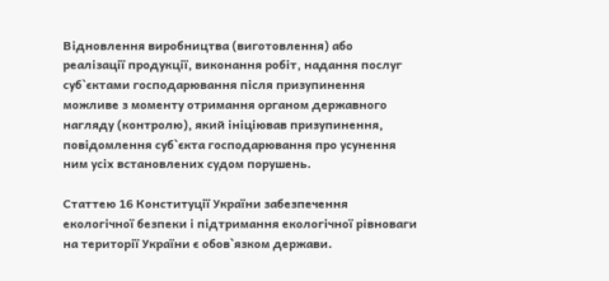Відновлення виробництва (виготовлення) або реалізації продукції, виконання робіт, надання послуг суб`єктами господарювання після призупинення можливе з моменту отримання органом державного нагляду (контролю), який ініціював призупинення, повідомлення суб`єкта господарювання про усунення ним усіх встановлених судом порушень.

Статтею 16 Конституції України забезпечення екологічної безпеки і підтримання екологічної рівноваги на території України є обов`язком держави.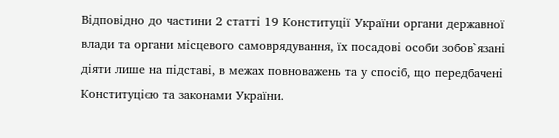Відповідно до частини 2 статті 19 Конституції України органи державної влади та органи місцевого самоврядування, їх посадові особи зобов`язані діяти лише на підставі, в межах повноважень та у спосіб, що передбачені Конституцією та законами України.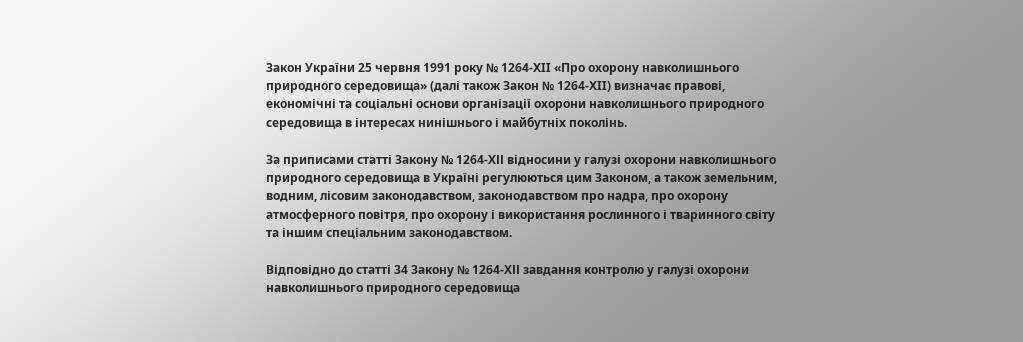Закон України 25 червня 1991 року № 1264-XII «Про охорону навколишнього природного середовища» (далі також Закон № 1264-XII) визначає правові, економічні та соціальні основи організації охорони навколишнього природного середовища в інтересах нинішнього і майбутніх поколінь.

За приписами статті Закону № 1264-ХІІ відносини у галузі охорони навколишнього природного середовища в Україні регулюються цим Законом, а також земельним, водним, лісовим законодавством, законодавством про надра, про охорону атмосферного повітря, про охорону і використання рослинного і тваринного світу та іншим спеціальним законодавством.

Відповідно до статті 34 Закону № 1264-ХІІ завдання контролю у галузі охорони навколишнього природного середовища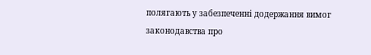полягають у забезпеченні додержання вимог законодавства про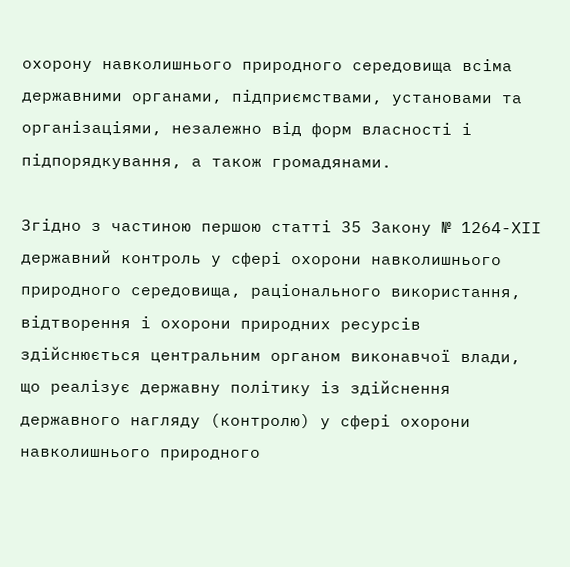охорону навколишнього природного середовища всіма державними органами, підприємствами, установами та організаціями, незалежно від форм власності і підпорядкування, а також громадянами.

Згідно з частиною першою статті 35 Закону № 1264-ХІІ державний контроль у сфері охорони навколишнього природного середовища, раціонального використання, відтворення і охорони природних ресурсів здійснюється центральним органом виконавчої влади, що реалізує державну політику із здійснення державного нагляду (контролю) у сфері охорони навколишнього природного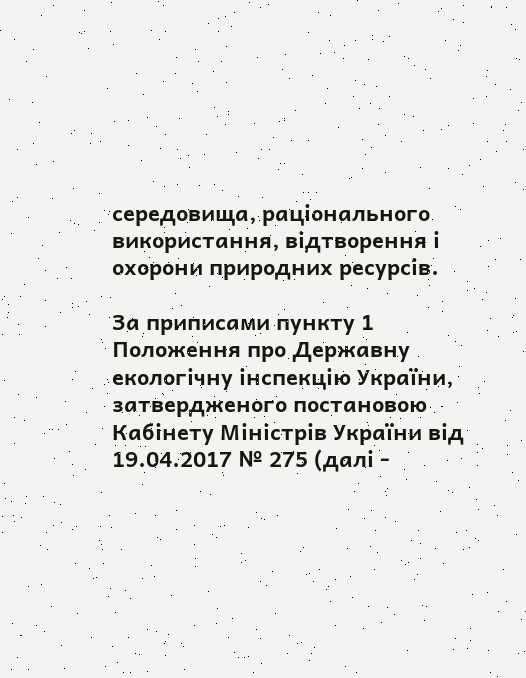середовища, раціонального використання, відтворення і охорони природних ресурсів.

За приписами пункту 1 Положення про Державну екологічну інспекцію України, затвердженого постановою Кабінету Міністрів України від 19.04.2017 № 275 (далі -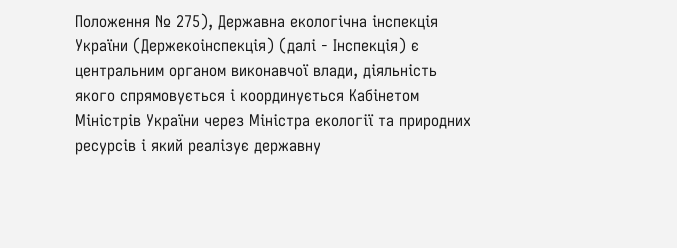Положення № 275), Державна екологічна інспекція України (Держекоінспекція) (далі - Інспекція) є центральним органом виконавчої влади, діяльність якого спрямовується і координується Кабінетом Міністрів України через Міністра екології та природних ресурсів і який реалізує державну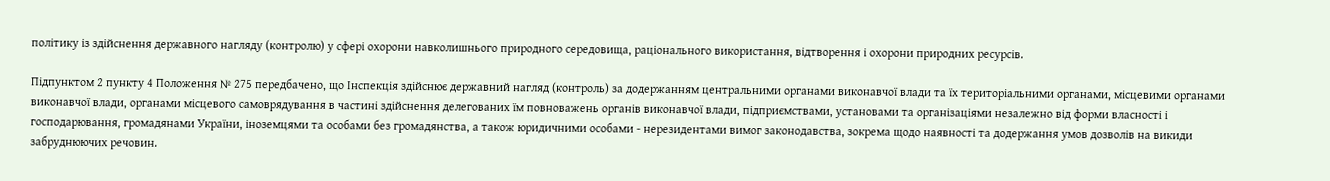політику із здійснення державного нагляду (контролю) у сфері охорони навколишнього природного середовища, раціонального використання, відтворення і охорони природних ресурсів.

Підпунктом 2 пункту 4 Положення № 275 передбачено, що Інспекція здійснює державний нагляд (контроль) за додержанням центральними органами виконавчої влади та їх територіальними органами, місцевими органами виконавчої влади, органами місцевого самоврядування в частині здійснення делегованих їм повноважень органів виконавчої влади, підприємствами, установами та організаціями незалежно від форми власності і господарювання, громадянами України, іноземцями та особами без громадянства, а також юридичними особами - нерезидентами вимог законодавства, зокрема щодо наявності та додержання умов дозволів на викиди забруднюючих речовин.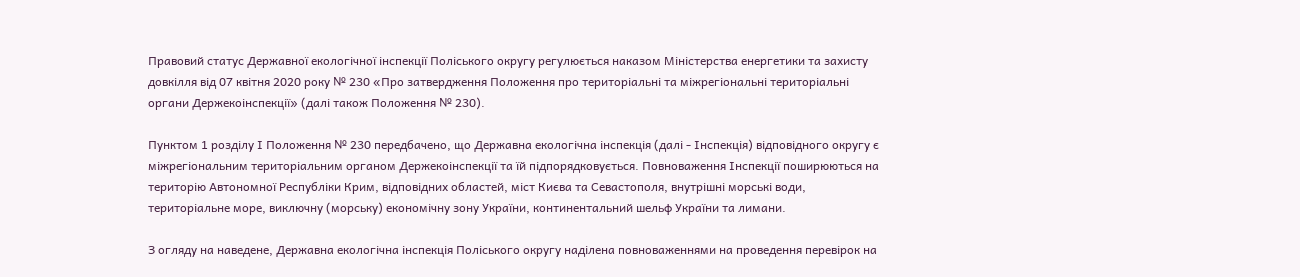Правовий статус Державної екологічної інспекції Поліського округу регулюється наказом Міністерства енергетики та захисту довкілля від 07 квітня 2020 року № 230 «Про затвердження Положення про територіальні та міжрегіональні територіальні органи Держекоінспекції» (далі також Положення № 230).

Пунктом 1 розділу І Положення № 230 передбачено, що Державна екологічна інспекція (далі - Інспекція) відповідного округу є міжрегіональним територіальним органом Держекоінспекції та їй підпорядковується. Повноваження Інспекції поширюються на територію Автономної Республіки Крим, відповідних областей, міст Києва та Севастополя, внутрішні морські води, територіальне море, виключну (морську) економічну зону України, континентальний шельф України та лимани.

З огляду на наведене, Державна екологічна інспекція Поліського округу наділена повноваженнями на проведення перевірок на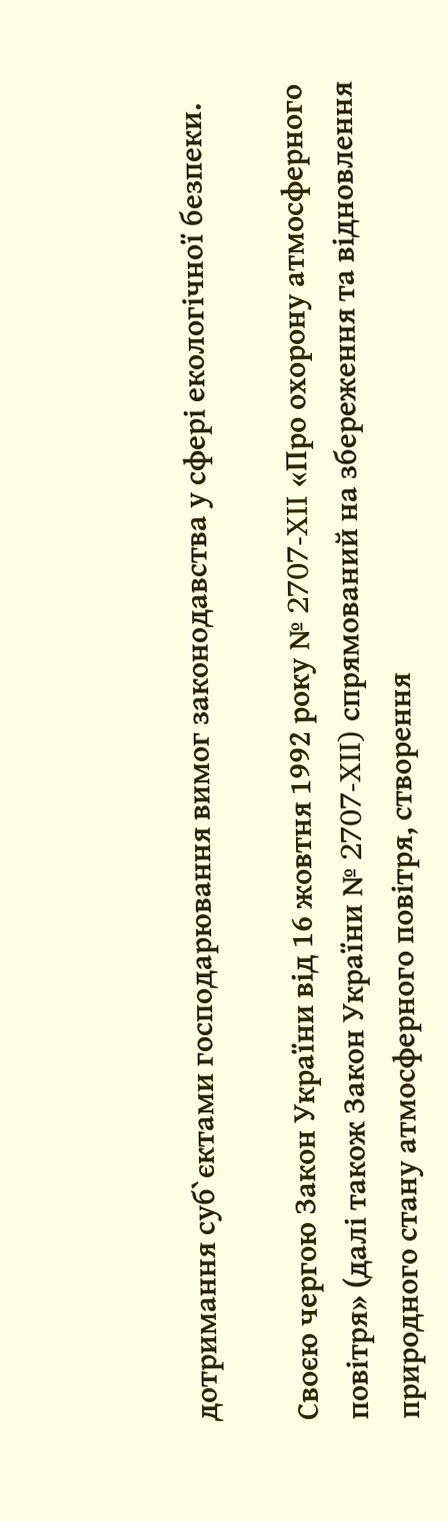дотримання суб`єктами господарювання вимог законодавства у сфері екологічної безпеки.

Своєю чергою Закон України від 16 жовтня 1992 року № 2707-XII «Про охорону атмосферного повітря» (далі також Закон України № 2707-XII) спрямований на збереження та відновлення природного стану атмосферного повітря, створення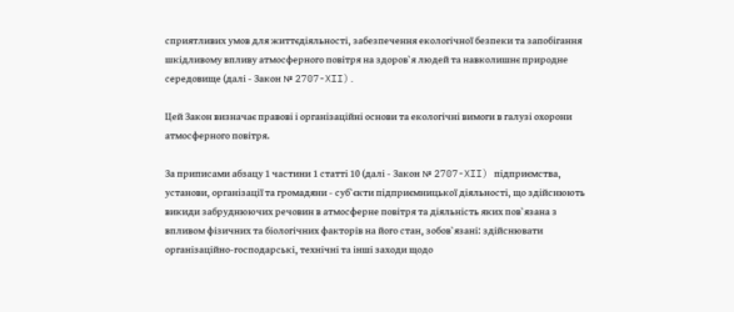сприятливих умов для життєдіяльності, забезпечення екологічної безпеки та запобігання шкідливому впливу атмосферного повітря на здоров`я людей та навколишнє природне середовище (далі - Закон № 2707-XII).

Цей Закон визначає правові і організаційні основи та екологічні вимоги в галузі охорони атмосферного повітря.

За приписами абзацу 1 частини 1 статті 10 (далі - Закон № 2707-XII) підприємства, установи, організації та громадяни - суб`єкти підприємницької діяльності, що здійснюють викиди забруднюючих речовин в атмосферне повітря та діяльність яких пов`язана з впливом фізичних та біологічних факторів на його стан, зобов`язані: здійснювати організаційно-господарські, технічні та інші заходи щодо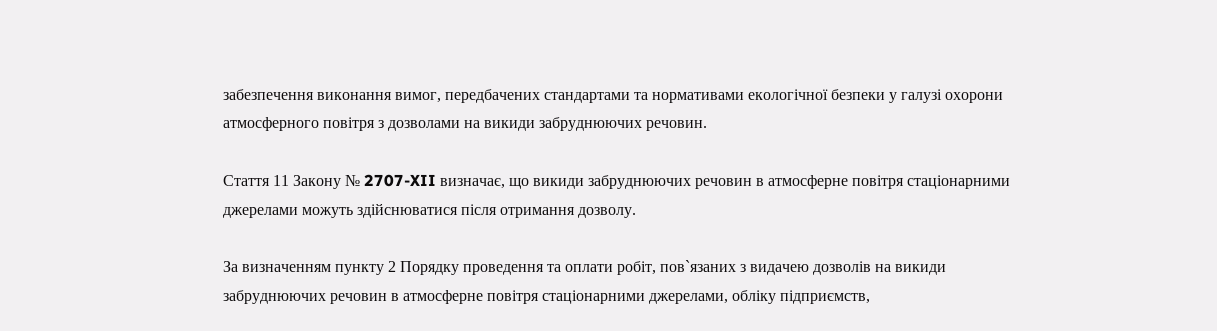забезпечення виконання вимог, передбачених стандартами та нормативами екологічної безпеки у галузі охорони атмосферного повітря з дозволами на викиди забруднюючих речовин.

Стаття 11 Закону № 2707-XII визначає, що викиди забруднюючих речовин в атмосферне повітря стаціонарними джерелами можуть здійснюватися після отримання дозволу.

За визначенням пункту 2 Порядку проведення та оплати робіт, пов`язаних з видачею дозволів на викиди забруднюючих речовин в атмосферне повітря стаціонарними джерелами, обліку підприємств,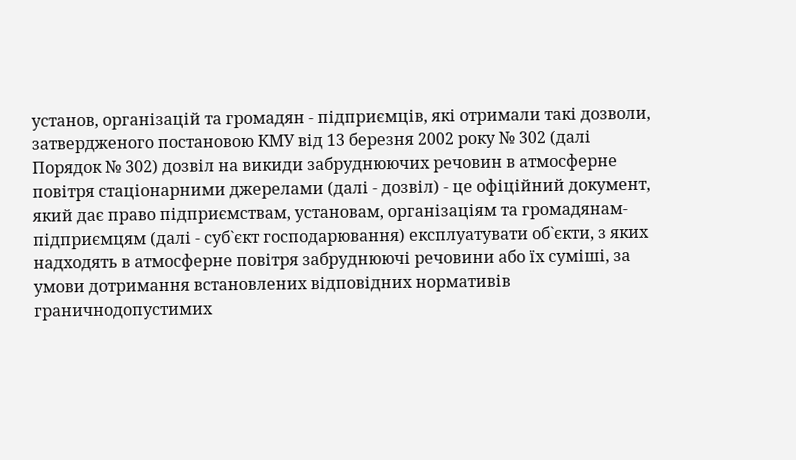установ, організацій та громадян - підприємців, які отримали такі дозволи, затвердженого постановою КМУ від 13 березня 2002 року № 302 (далі Порядок № 302) дозвіл на викиди забруднюючих речовин в атмосферне повітря стаціонарними джерелами (далі - дозвіл) - це офіційний документ, який дає право підприємствам, установам, організаціям та громадянам-підприємцям (далі - суб`єкт господарювання) експлуатувати об`єкти, з яких надходять в атмосферне повітря забруднюючі речовини або їх суміші, за умови дотримання встановлених відповідних нормативів граничнодопустимих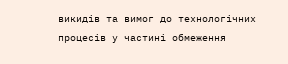викидів та вимог до технологічних процесів у частині обмеження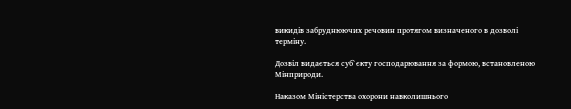викидів забруднюючих речовин протягом визначеного в дозволі терміну.

Дозвіл видається суб`єкту господарювання за формою, встановленою Мінприроди.

Наказом Міністерства охорони навколишнього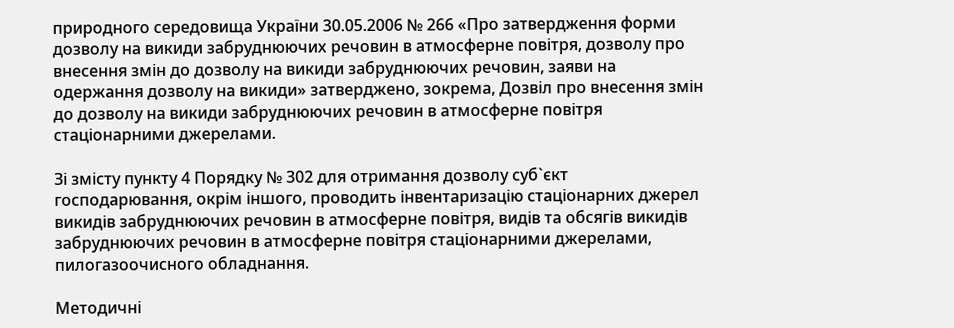природного середовища України 30.05.2006 № 266 «Про затвердження форми дозволу на викиди забруднюючих речовин в атмосферне повітря, дозволу про внесення змін до дозволу на викиди забруднюючих речовин, заяви на одержання дозволу на викиди» затверджено, зокрема, Дозвіл про внесення змін до дозволу на викиди забруднюючих речовин в атмосферне повітря стаціонарними джерелами.

Зі змісту пункту 4 Порядку № 302 для отримання дозволу суб`єкт господарювання, окрім іншого, проводить інвентаризацію стаціонарних джерел викидів забруднюючих речовин в атмосферне повітря, видів та обсягів викидів забруднюючих речовин в атмосферне повітря стаціонарними джерелами, пилогазоочисного обладнання.

Методичні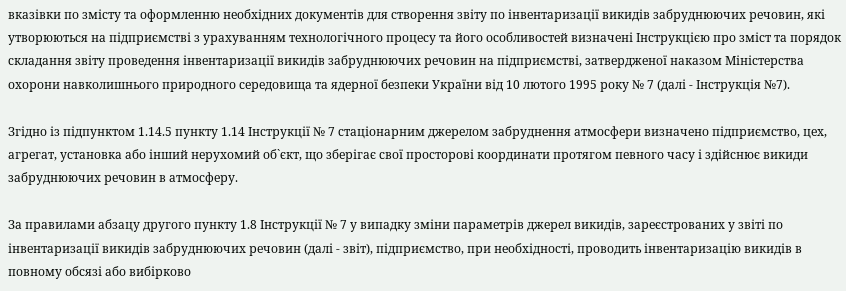вказівки по змісту та оформленню необхідних документів для створення звіту по інвентаризації викидів забруднюючих речовин, які утворюються на підприємстві з урахуванням технологічного процесу та його особливостей визначені Інструкцією про зміст та порядок складання звіту проведення інвентаризації викидів забруднюючих речовин на підприємстві, затвердженої наказом Міністерства охорони навколишнього природного середовища та ядерної безпеки України від 10 лютого 1995 року № 7 (далі - Інструкція №7).

Згідно із підпунктом 1.14.5 пункту 1.14 Інструкції № 7 стаціонарним джерелом забруднення атмосфери визначено підприємство, цех, агрегат, установка або інший нерухомий об`єкт, що зберігає свої просторові координати протягом певного часу і здійснює викиди забруднюючих речовин в атмосферу.

За правилами абзацу другого пункту 1.8 Інструкції № 7 у випадку зміни параметрів джерел викидів, зареєстрованих у звіті по інвентаризації викидів забруднюючих речовин (далі - звіт), підприємство, при необхідності, проводить інвентаризацію викидів в повному обсязі або вибірково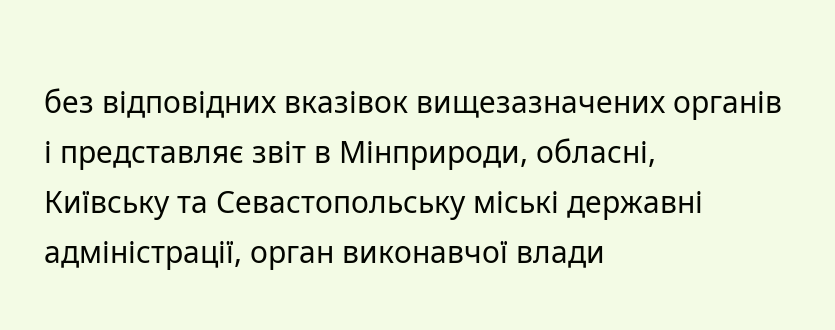без відповідних вказівок вищезазначених органів і представляє звіт в Мінприроди, обласні, Київську та Севастопольську міські державні адміністрації, орган виконавчої влади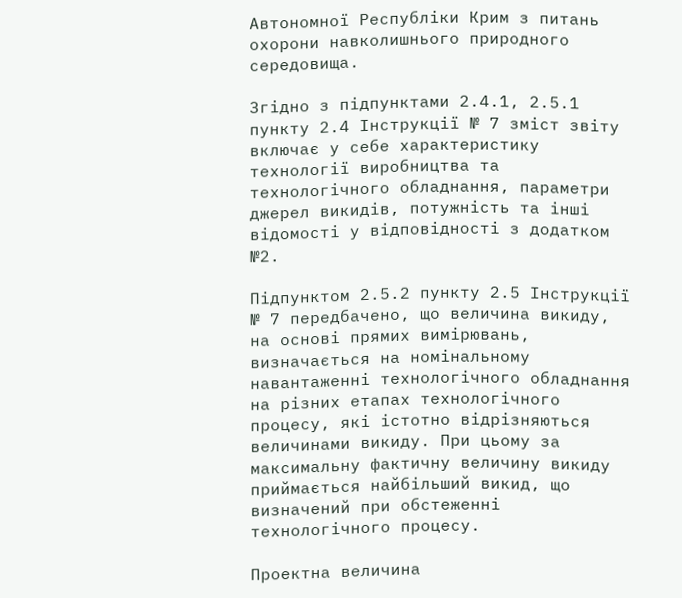Автономної Республіки Крим з питань охорони навколишнього природного середовища.

Згідно з підпунктами 2.4.1, 2.5.1 пункту 2.4 Інструкції № 7 зміст звіту включає у себе характеристику технології виробництва та технологічного обладнання, параметри джерел викидів, потужність та інші відомості у відповідності з додатком №2.

Підпунктом 2.5.2 пункту 2.5 Інструкції № 7 передбачено, що величина викиду, на основі прямих вимірювань, визначається на номінальному навантаженні технологічного обладнання на різних етапах технологічного процесу, які істотно відрізняються величинами викиду. При цьому за максимальну фактичну величину викиду приймається найбільший викид, що визначений при обстеженні технологічного процесу.

Проектна величина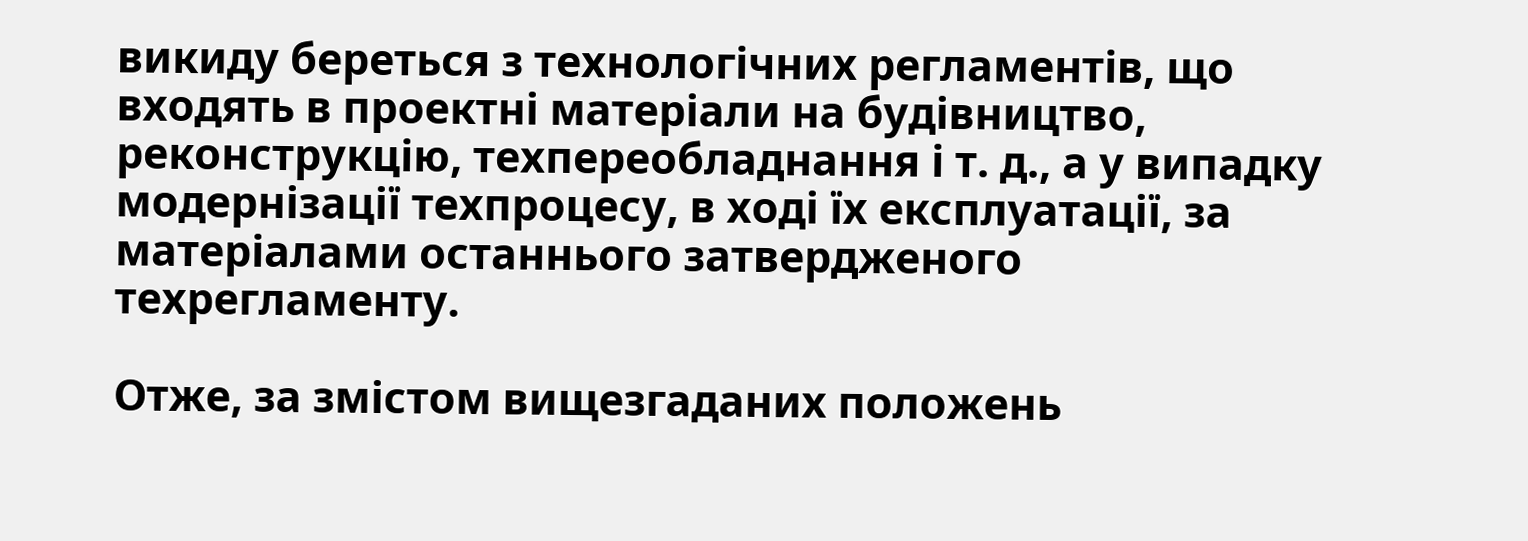викиду береться з технологічних регламентів, що входять в проектні матеріали на будівництво, реконструкцію, техпереобладнання і т. д., а у випадку модернізації техпроцесу, в ході їх експлуатації, за матеріалами останнього затвердженого техрегламенту.

Отже, за змістом вищезгаданих положень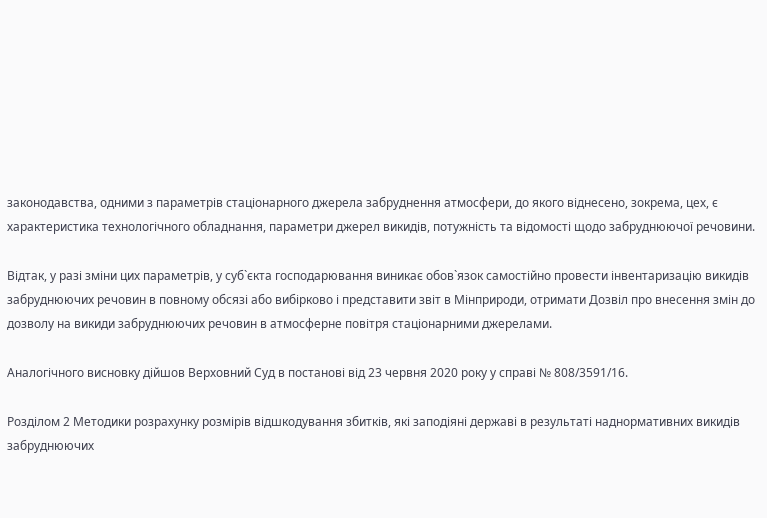законодавства, одними з параметрів стаціонарного джерела забруднення атмосфери, до якого віднесено, зокрема, цех, є характеристика технологічного обладнання, параметри джерел викидів, потужність та відомості щодо забруднюючої речовини.

Відтак, у разі зміни цих параметрів, у суб`єкта господарювання виникає обов`язок самостійно провести інвентаризацію викидів забруднюючих речовин в повному обсязі або вибірково і представити звіт в Мінприроди, отримати Дозвіл про внесення змін до дозволу на викиди забруднюючих речовин в атмосферне повітря стаціонарними джерелами.

Аналогічного висновку дійшов Верховний Суд в постанові від 23 червня 2020 року у справі № 808/3591/16.

Розділом 2 Методики розрахунку розмірів відшкодування збитків, які заподіяні державі в результаті наднормативних викидів забруднюючих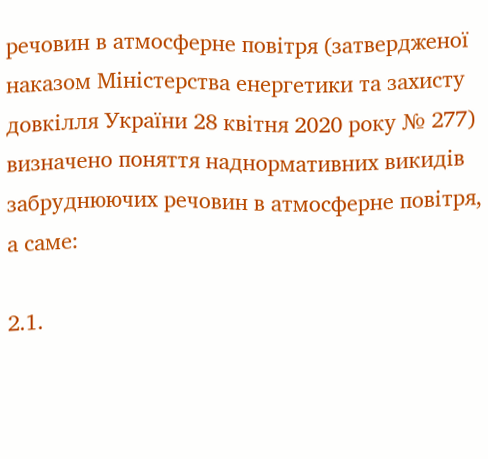речовин в атмосферне повітря (затвердженої наказом Міністерства енергетики та захисту довкілля України 28 квітня 2020 року № 277) визначено поняття наднормативних викидів забруднюючих речовин в атмосферне повітря, а саме:

2.1.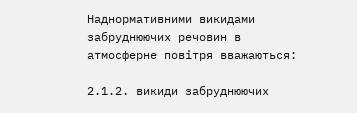Наднормативними викидами забруднюючих речовин в атмосферне повітря вважаються:

2.1.2. викиди забруднюючих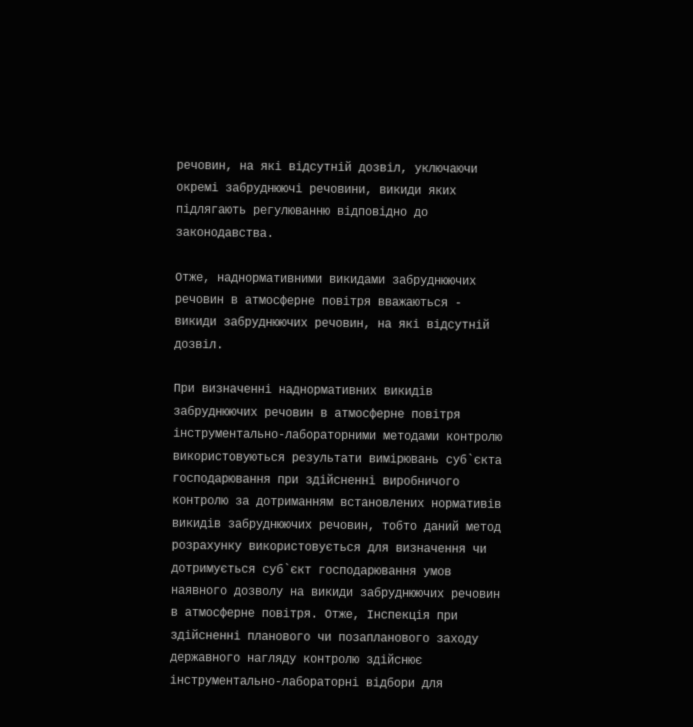речовин, на які відсутній дозвіл, уключаючи окремі забруднюючі речовини, викиди яких підлягають регулюванню відповідно до законодавства.

Отже, наднормативними викидами забруднюючих речовин в атмосферне повітря вважаються - викиди забруднюючих речовин, на які відсутній дозвіл.

При визначенні наднормативних викидів забруднюючих речовин в атмосферне повітря інструментально-лабораторними методами контролю використовуються результати вимірювань суб`єкта господарювання при здійсненні виробничого контролю за дотриманням встановлених нормативів викидів забруднюючих речовин, тобто даний метод розрахунку використовується для визначення чи дотримується суб`єкт господарювання умов наявного дозволу на викиди забруднюючих речовин в атмосферне повітря. Отже, Інспекція при здійсненні планового чи позапланового заходу державного нагляду контролю здійснює інструментально-лабораторні відбори для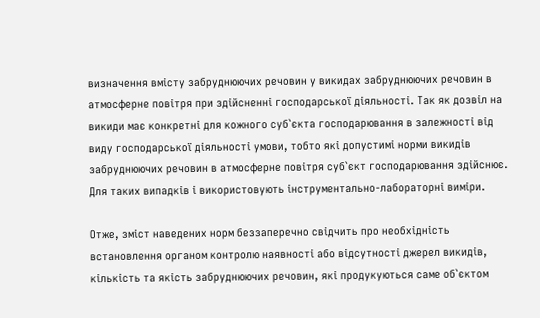визначення вмісту забруднюючих речовин у викидах забруднюючих речовин в атмосферне повітря при здійсненні господарської діяльності. Так як дозвіл на викиди має конкретні для кожного суб`єкта господарювання в залежності від виду господарської діяльності умови, тобто які допустимі норми викидів забруднюючих речовин в атмосферне повітря суб`єкт господарювання здійснює. Для таких випадків і використовують інструментально-лабораторні виміри.

Отже, зміст наведених норм беззаперечно свідчить про необхідність встановлення органом контролю наявності або відсутності джерел викидів, кількість та якість забруднюючих речовин, які продукуються саме об`єктом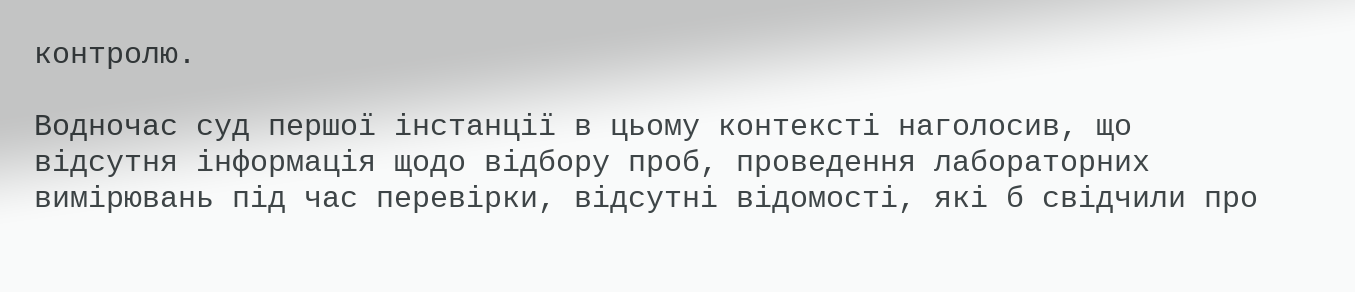контролю.

Водночас суд першої інстанції в цьому контексті наголосив, що відсутня інформація щодо відбору проб, проведення лабораторних вимірювань під час перевірки, відсутні відомості, які б свідчили про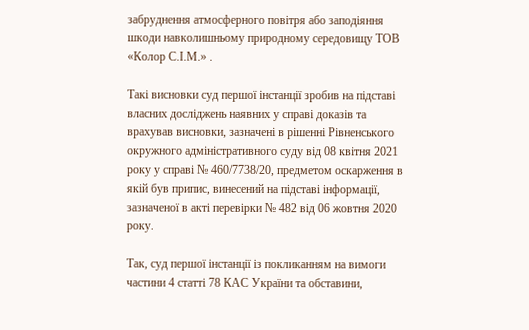забруднення атмосферного повітря або заподіяння шкоди навколишньому природному середовищу ТОВ «Колор С.І.М.» .

Такі висновки суд першої інстанції зробив на підставі власних досліджень наявних у справі доказів та врахував висновки, зазначені в рішенні Рівненського окружного адміністративного суду від 08 квітня 2021 року у справі № 460/7738/20, предметом оскарження в якій був припис, винесений на підставі інформації, зазначеної в акті перевірки № 482 від 06 жовтня 2020 року.

Так, суд першої інстанції із покликанням на вимоги частини 4 статті 78 КАС України та обставини,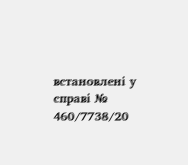встановлені у справі № 460/7738/20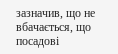зазначив, що не вбачається, що посадові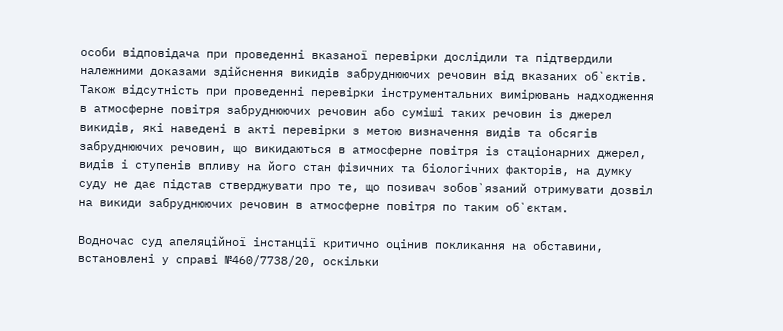особи відповідача при проведенні вказаної перевірки дослідили та підтвердили належними доказами здійснення викидів забруднюючих речовин від вказаних об`єктів. Також відсутність при проведенні перевірки інструментальних вимірювань надходження в атмосферне повітря забруднюючих речовин або суміші таких речовин із джерел викидів, які наведені в акті перевірки з метою визначення видів та обсягів забруднюючих речовин, що викидаються в атмосферне повітря із стаціонарних джерел, видів і ступенів впливу на його стан фізичних та біологічних факторів, на думку суду не дає підстав стверджувати про те, що позивач зобов`язаний отримувати дозвіл на викиди забруднюючих речовин в атмосферне повітря по таким об`єктам.

Водночас суд апеляційної інстанції критично оцінив покликання на обставини, встановлені у справі №460/7738/20, оскільки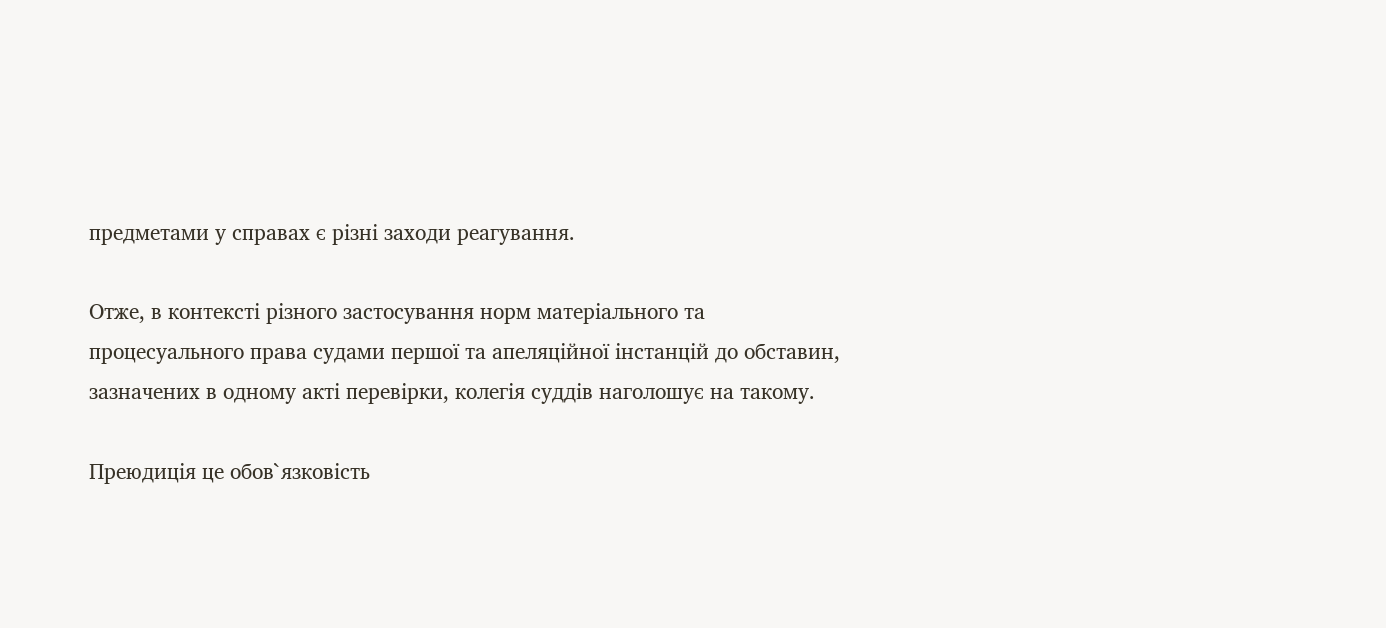предметами у справах є різні заходи реагування.

Отже, в контексті різного застосування норм матеріального та процесуального права судами першої та апеляційної інстанцій до обставин, зазначених в одному акті перевірки, колегія суддів наголошує на такому.

Преюдиція це обов`язковість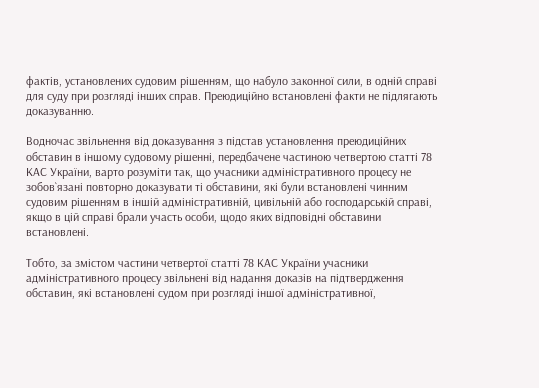фактів, установлених судовим рішенням, що набуло законної сили, в одній справі для суду при розгляді інших справ. Преюдиційно встановлені факти не підлягають доказуванню.

Водночас звільнення від доказування з підстав установлення преюдиційних обставин в іншому судовому рішенні, передбачене частиною четвертою статті 78 КАС України, варто розуміти так, що учасники адміністративного процесу не зобов`язані повторно доказувати ті обставини, які були встановлені чинним судовим рішенням в іншій адміністративній, цивільній або господарській справі, якщо в цій справі брали участь особи, щодо яких відповідні обставини встановлені.

Тобто, за змістом частини четвертої статті 78 КАС України учасники адміністративного процесу звільнені від надання доказів на підтвердження обставин, які встановлені судом при розгляді іншої адміністративної,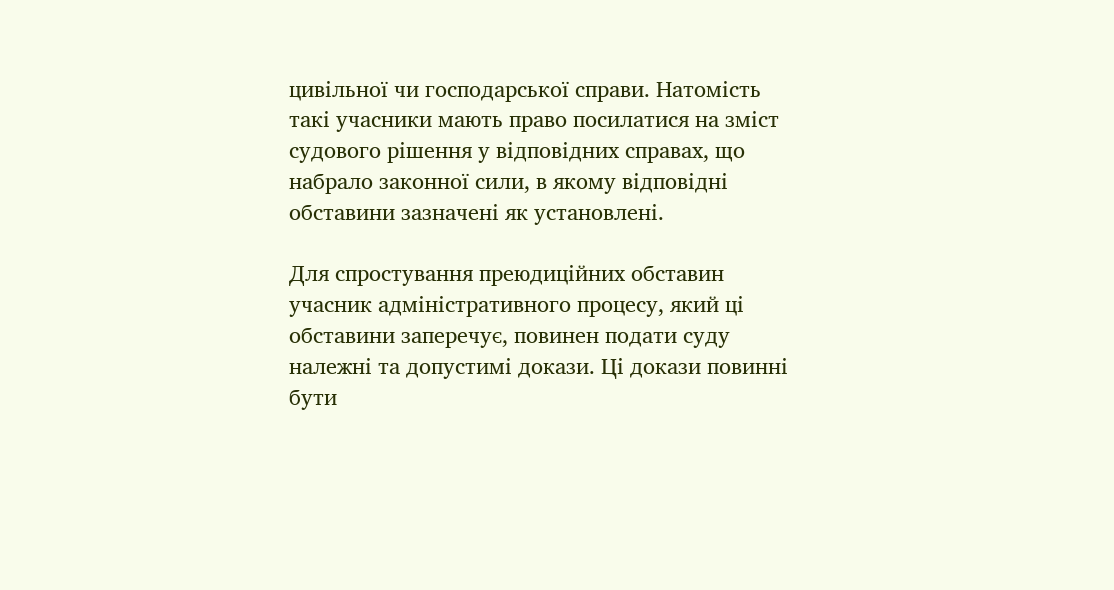цивільної чи господарської справи. Натомість такі учасники мають право посилатися на зміст судового рішення у відповідних справах, що набрало законної сили, в якому відповідні обставини зазначені як установлені.

Для спростування преюдиційних обставин учасник адміністративного процесу, який ці обставини заперечує, повинен подати суду належні та допустимі докази. Ці докази повинні бути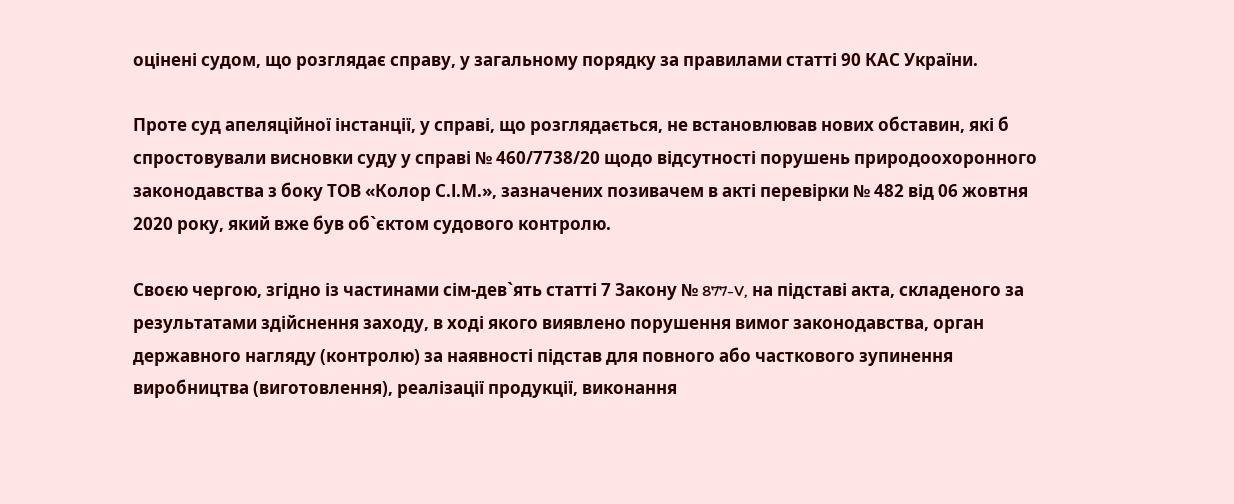оцінені судом, що розглядає справу, у загальному порядку за правилами статті 90 КАС України.

Проте суд апеляційної інстанції, у справі, що розглядається, не встановлював нових обставин, які б спростовували висновки суду у справі № 460/7738/20 щодо відсутності порушень природоохоронного законодавства з боку ТОВ «Колор С.І.М.», зазначених позивачем в акті перевірки № 482 від 06 жовтня 2020 року, який вже був об`єктом судового контролю.

Своєю чергою, згідно із частинами сім-дев`ять статті 7 Закону № 877-V, на підставі акта, складеного за результатами здійснення заходу, в ході якого виявлено порушення вимог законодавства, орган державного нагляду (контролю) за наявності підстав для повного або часткового зупинення виробництва (виготовлення), реалізації продукції, виконання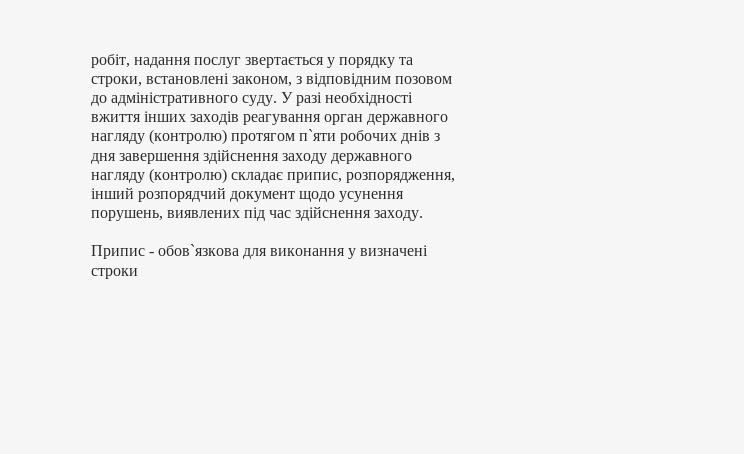робіт, надання послуг звертається у порядку та строки, встановлені законом, з відповідним позовом до адміністративного суду. У разі необхідності вжиття інших заходів реагування орган державного нагляду (контролю) протягом п`яти робочих днів з дня завершення здійснення заходу державного нагляду (контролю) складає припис, розпорядження, інший розпорядчий документ щодо усунення порушень, виявлених під час здійснення заходу.

Припис - обов`язкова для виконання у визначені строки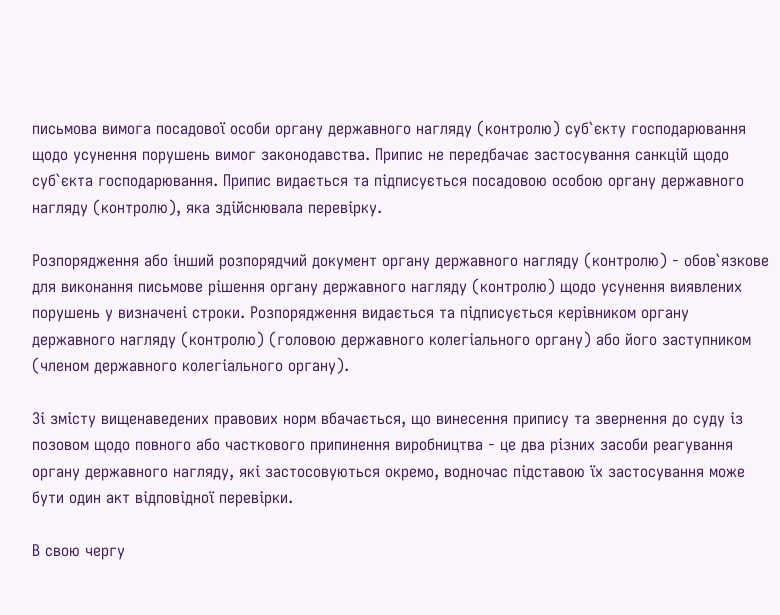письмова вимога посадової особи органу державного нагляду (контролю) суб`єкту господарювання щодо усунення порушень вимог законодавства. Припис не передбачає застосування санкцій щодо суб`єкта господарювання. Припис видається та підписується посадовою особою органу державного нагляду (контролю), яка здійснювала перевірку.

Розпорядження або інший розпорядчий документ органу державного нагляду (контролю) - обов`язкове для виконання письмове рішення органу державного нагляду (контролю) щодо усунення виявлених порушень у визначені строки. Розпорядження видається та підписується керівником органу державного нагляду (контролю) (головою державного колегіального органу) або його заступником (членом державного колегіального органу).

Зі змісту вищенаведених правових норм вбачається, що винесення припису та звернення до суду із позовом щодо повного або часткового припинення виробництва - це два різних засоби реагування органу державного нагляду, які застосовуються окремо, водночас підставою їх застосування може бути один акт відповідної перевірки.

В свою чергу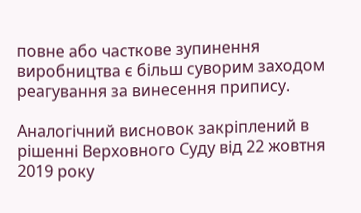повне або часткове зупинення виробництва є більш суворим заходом реагування за винесення припису.

Аналогічний висновок закріплений в рішенні Верховного Суду від 22 жовтня 2019 року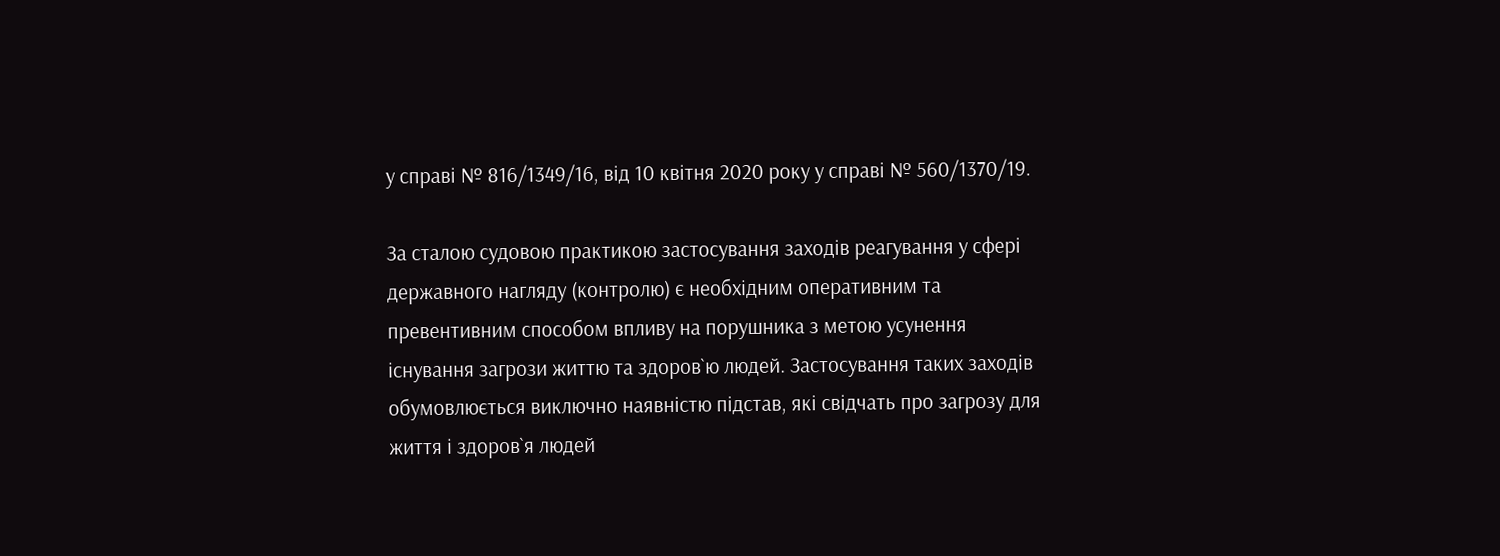у справі № 816/1349/16, від 10 квітня 2020 року у справі № 560/1370/19.

За сталою судовою практикою застосування заходів реагування у сфері державного нагляду (контролю) є необхідним оперативним та превентивним способом впливу на порушника з метою усунення існування загрози життю та здоров`ю людей. Застосування таких заходів обумовлюється виключно наявністю підстав, які свідчать про загрозу для життя і здоров`я людей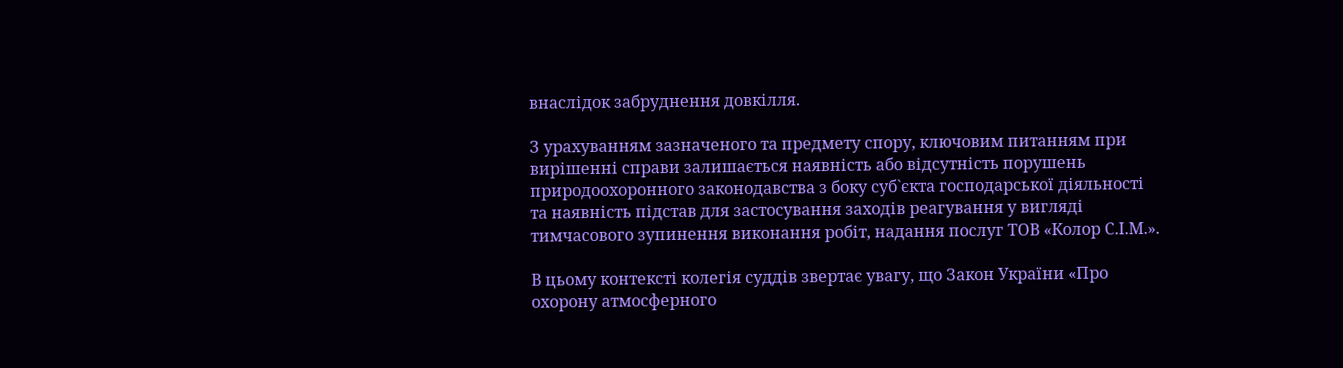внаслідок забруднення довкілля.

З урахуванням зазначеного та предмету спору, ключовим питанням при вирішенні справи залишається наявність або відсутність порушень природоохоронного законодавства з боку суб`єкта господарської діяльності та наявність підстав для застосування заходів реагування у вигляді тимчасового зупинення виконання робіт, надання послуг ТОВ «Колор С.І.М.».

В цьому контексті колегія суддів звертає увагу, що Закон України «Про охорону атмосферного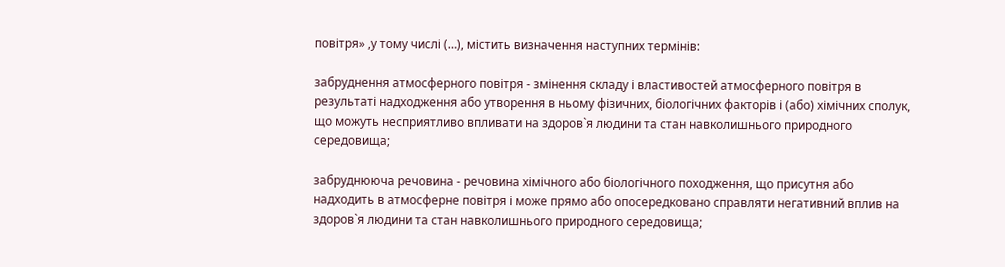повітря» ,у тому числі (…), містить визначення наступних термінів:

забруднення атмосферного повітря - змінення складу і властивостей атмосферного повітря в результаті надходження або утворення в ньому фізичних, біологічних факторів і (або) хімічних сполук, що можуть несприятливо впливати на здоров`я людини та стан навколишнього природного середовища;

забруднююча речовина - речовина хімічного або біологічного походження, що присутня або надходить в атмосферне повітря і може прямо або опосередковано справляти негативний вплив на здоров`я людини та стан навколишнього природного середовища;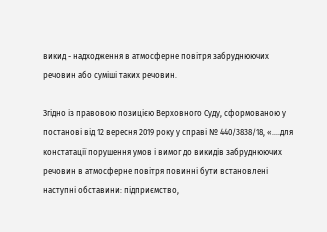викид - надходження в атмосферне повітря забруднюючих речовин або суміші таких речовин.

Згідно із правовою позицією Верховного Суду, сформованою у постанові від 12 вересня 2019 року у справі № 440/3838/18, «….для констатації порушення умов і вимог до викидів забруднюючих речовин в атмосферне повітря повинні бути встановлені наступні обставини: підприємство,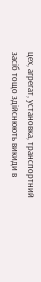цех, агрегат, установка, транспортний засіб тощо здійснюють викиди в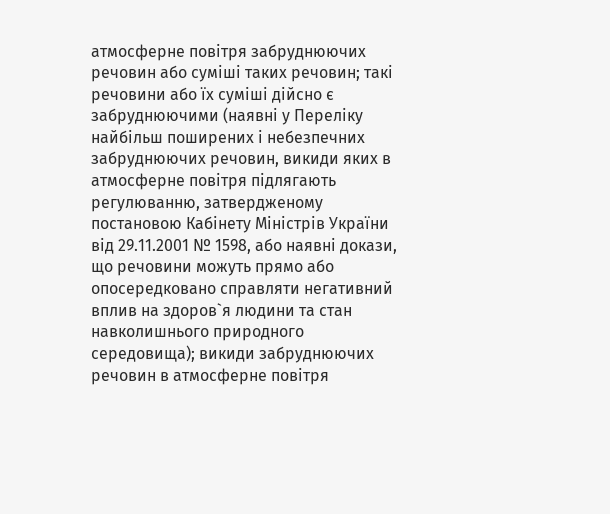атмосферне повітря забруднюючих речовин або суміші таких речовин; такі речовини або їх суміші дійсно є забруднюючими (наявні у Переліку найбільш поширених і небезпечних забруднюючих речовин, викиди яких в атмосферне повітря підлягають регулюванню, затвердженому постановою Кабінету Міністрів України від 29.11.2001 № 1598, або наявні докази, що речовини можуть прямо або опосередковано справляти негативний вплив на здоров`я людини та стан навколишнього природного середовища); викиди забруднюючих речовин в атмосферне повітря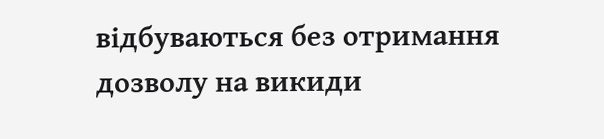відбуваються без отримання дозволу на викиди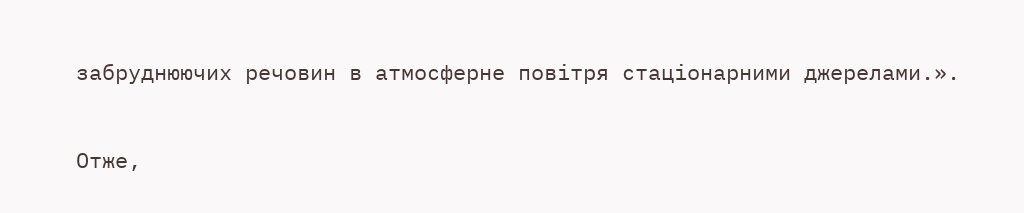забруднюючих речовин в атмосферне повітря стаціонарними джерелами.».

Отже,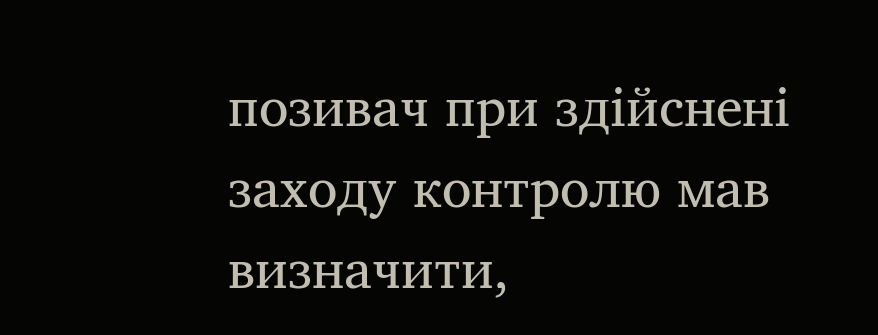позивач при здійснені заходу контролю мав визначити,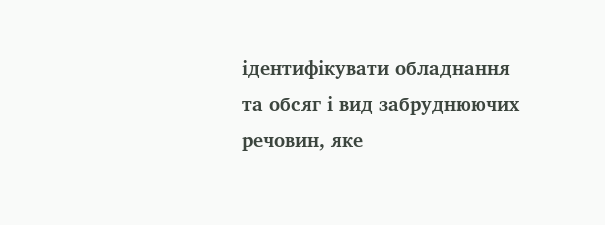ідентифікувати обладнання та обсяг і вид забруднюючих речовин, яке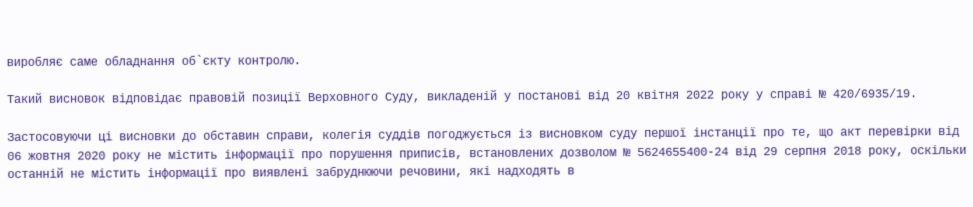виробляє саме обладнання об`єкту контролю.

Такий висновок відповідає правовій позиції Верховного Суду, викладеній у постанові від 20 квітня 2022 року у справі № 420/6935/19.

Застосовуючи ці висновки до обставин справи, колегія суддів погоджується із висновком суду першої інстанції про те, що акт перевірки від 06 жовтня 2020 року не містить інформації про порушення приписів, встановлених дозволом № 5624655400-24 від 29 серпня 2018 року, оскільки останній не містить інформації про виявлені забруднюючи речовини, які надходять в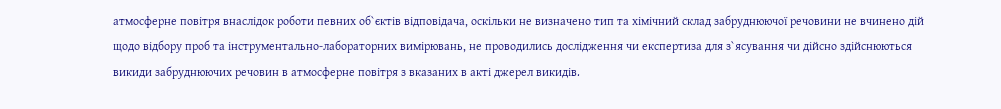атмосферне повітря внаслідок роботи певних об`єктів відповідача, оскільки не визначено тип та хімічний склад забруднюючої речовини не вчинено дій щодо відбору проб та інструментально-лабораторних вимірювань, не проводились дослідження чи експертиза для з`ясування чи дійсно здійснюються викиди забруднюючих речовин в атмосферне повітря з вказаних в акті джерел викидів.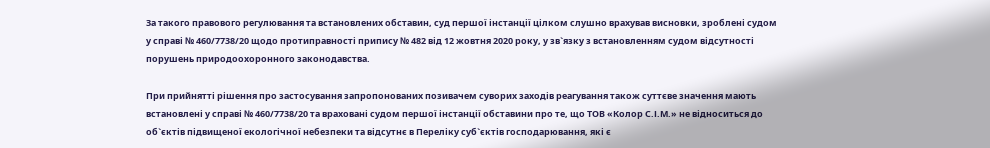За такого правового регулювання та встановлених обставин, суд першої інстанції цілком слушно врахував висновки, зроблені судом у справі № 460/7738/20 щодо протиправності припису № 482 від 12 жовтня 2020 року, у зв`язку з встановленням судом відсутності порушень природоохоронного законодавства.

При прийнятті рішення про застосування запропонованих позивачем суворих заходів реагування також суттєве значення мають встановлені у справі № 460/7738/20 та враховані судом першої інстанції обставини про те, що ТОВ «Колор С.І.М.» не відноситься до об`єктів підвищеної екологічної небезпеки та відсутнє в Переліку суб`єктів господарювання, які є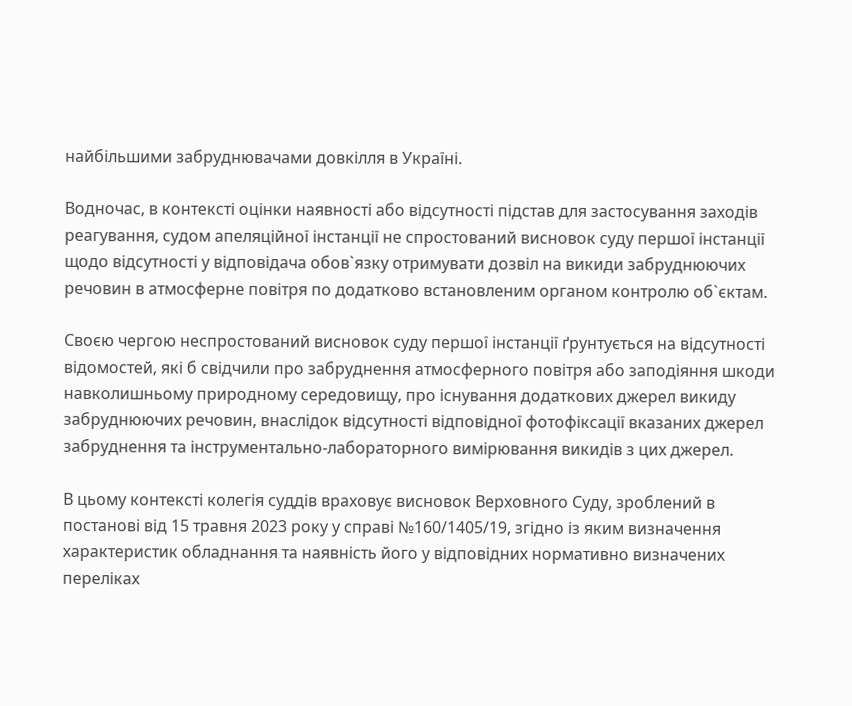найбільшими забруднювачами довкілля в Україні.

Водночас, в контексті оцінки наявності або відсутності підстав для застосування заходів реагування, судом апеляційної інстанції не спростований висновок суду першої інстанції щодо відсутності у відповідача обов`язку отримувати дозвіл на викиди забруднюючих речовин в атмосферне повітря по додатково встановленим органом контролю об`єктам.

Своєю чергою неспростований висновок суду першої інстанції ґрунтується на відсутності відомостей, які б свідчили про забруднення атмосферного повітря або заподіяння шкоди навколишньому природному середовищу, про існування додаткових джерел викиду забруднюючих речовин, внаслідок відсутності відповідної фотофіксації вказаних джерел забруднення та інструментально-лабораторного вимірювання викидів з цих джерел.

В цьому контексті колегія суддів враховує висновок Верховного Суду, зроблений в постанові від 15 травня 2023 року у справі №160/1405/19, згідно із яким визначення характеристик обладнання та наявність його у відповідних нормативно визначених переліках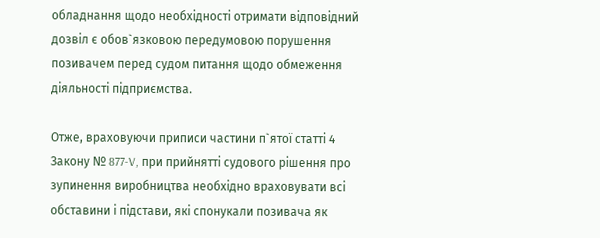обладнання щодо необхідності отримати відповідний дозвіл є обов`язковою передумовою порушення позивачем перед судом питання щодо обмеження діяльності підприємства.

Отже, враховуючи приписи частини п`ятої статті 4 Закону № 877-V, при прийнятті судового рішення про зупинення виробництва необхідно враховувати всі обставини і підстави, які спонукали позивача як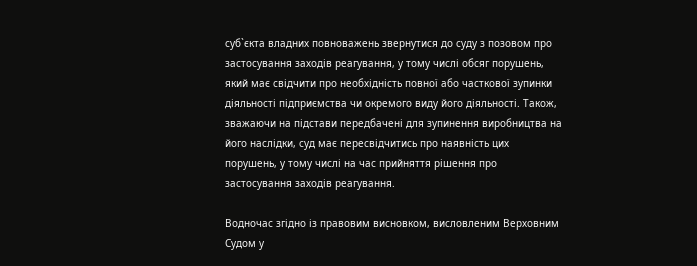суб`єкта владних повноважень звернутися до суду з позовом про застосування заходів реагування, у тому числі обсяг порушень, який має свідчити про необхідність повної або часткової зупинки діяльності підприємства чи окремого виду його діяльності. Також, зважаючи на підстави передбачені для зупинення виробництва на його наслідки, суд має пересвідчитись про наявність цих порушень, у тому числі на час прийняття рішення про застосування заходів реагування.

Водночас згідно із правовим висновком, висловленим Верховним Судом у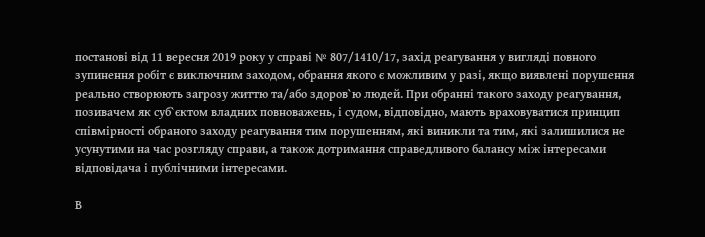постанові від 11 вересня 2019 року у справі № 807/1410/17, захід реагування у вигляді повного зупинення робіт є виключним заходом, обрання якого є можливим у разі, якщо виявлені порушення реально створюють загрозу життю та/або здоров`ю людей. При обранні такого заходу реагування, позивачем як суб`єктом владних повноважень, і судом, відповідно, мають враховуватися принцип співмірності обраного заходу реагування тим порушенням, які виникли та тим, які залишилися не усунутими на час розгляду справи, а також дотримання справедливого балансу між інтересами відповідача і публічними інтересами.

В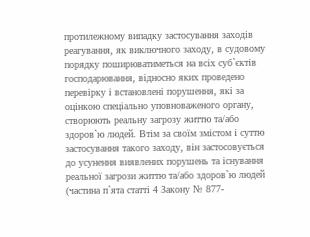протилежному випадку застосування заходів реагування, як виключного заходу, в судовому порядку поширюватиметься на всіх суб`єктів господарювання, відносно яких проведено перевірку і встановлені порушення, які за оцінкою спеціально уповноваженого органу, створюють реальну загрозу життю та/або здоров`ю людей. Втім за своїм змістом і суттю застосування такого заходу, він застосовується до усунення виявлених порушень та існування реальної загрози життю та/або здоров`ю людей (частина п`ята статті 4 Закону № 877-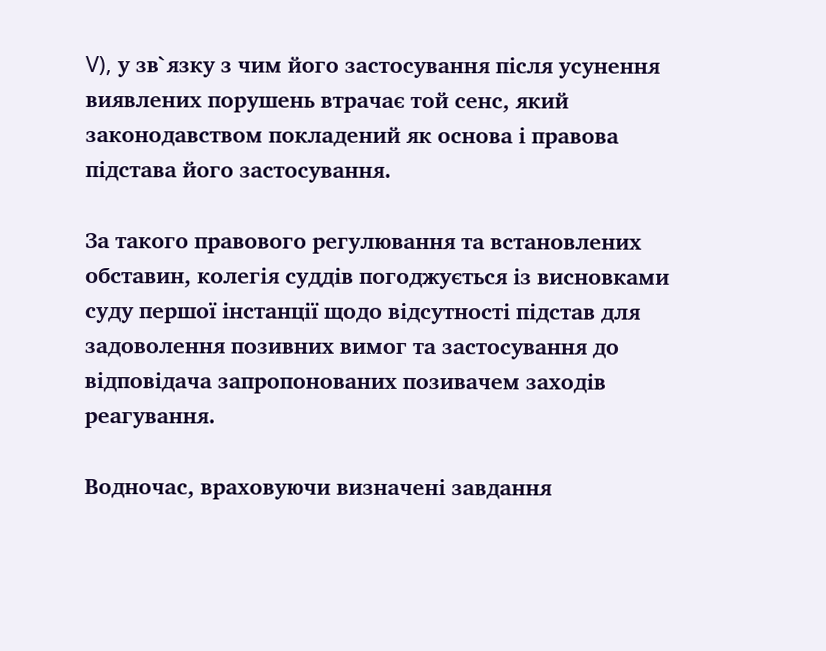V), у зв`язку з чим його застосування після усунення виявлених порушень втрачає той сенс, який законодавством покладений як основа і правова підстава його застосування.

За такого правового регулювання та встановлених обставин, колегія суддів погоджується із висновками суду першої інстанції щодо відсутності підстав для задоволення позивних вимог та застосування до відповідача запропонованих позивачем заходів реагування.

Водночас, враховуючи визначені завдання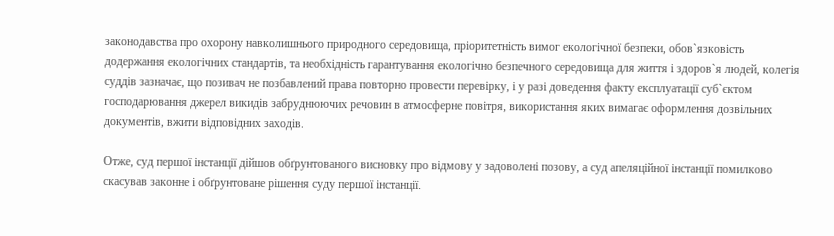законодавства про охорону навколишнього природного середовища, пріоритетність вимог екологічної безпеки, обов`язковість додержання екологічних стандартів, та необхідність гарантування екологічно безпечного середовища для життя і здоров`я людей, колегія суддів зазначає, що позивач не позбавлений права повторно провести перевірку, і у разі доведення факту експлуатації суб`єктом господарювання джерел викидів забруднюючих речовин в атмосферне повітря, використання яких вимагає оформлення дозвільних документів, вжити відповідних заходів.

Отже, суд першої інстанції дійшов обґрунтованого висновку про відмову у задоволені позову, а суд апеляційної інстанції помилково скасував законне і обґрунтоване рішення суду першої інстанції.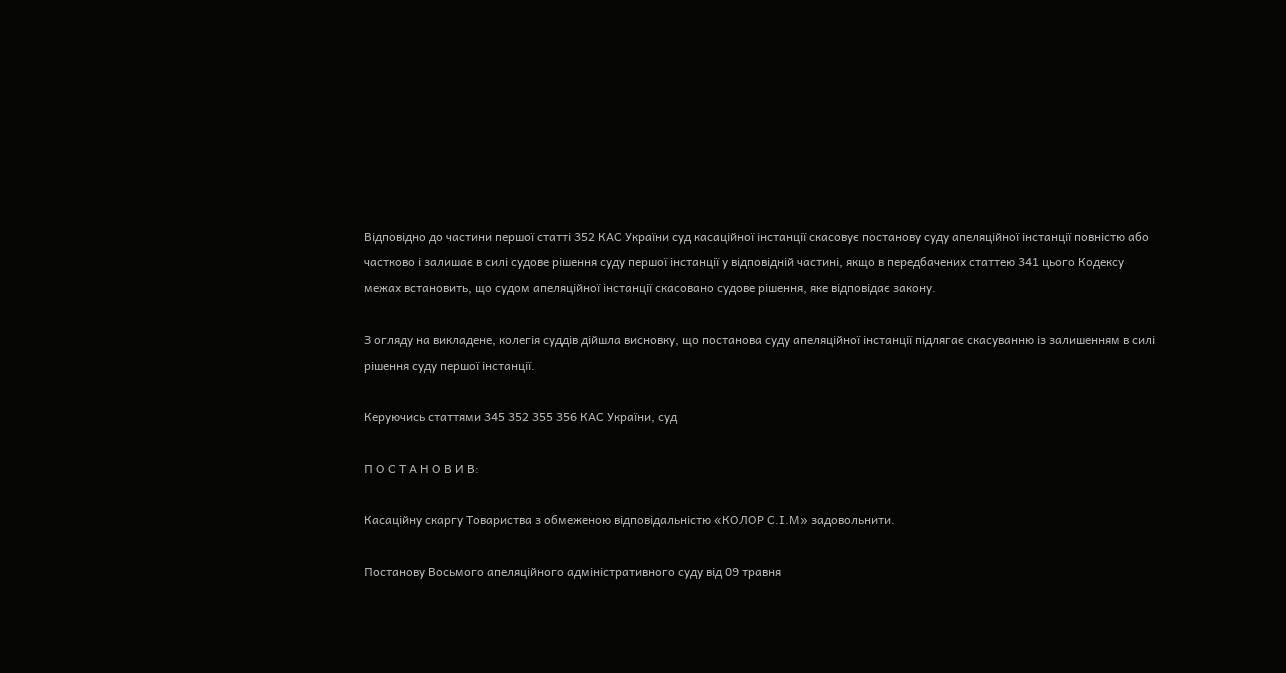Відповідно до частини першої статті 352 КАС України суд касаційної інстанції скасовує постанову суду апеляційної інстанції повністю або частково і залишає в силі судове рішення суду першої інстанції у відповідній частині, якщо в передбачених статтею 341 цього Кодексу межах встановить, що судом апеляційної інстанції скасовано судове рішення, яке відповідає закону.

З огляду на викладене, колегія суддів дійшла висновку, що постанова суду апеляційної інстанції підлягає скасуванню із залишенням в силі рішення суду першої інстанції.

Керуючись статтями 345 352 355 356 КАС України, суд

П О С Т А Н О В И В:

Касаційну скаргу Товариства з обмеженою відповідальністю «КОЛОР С.І.М» задовольнити.

Постанову Восьмого апеляційного адміністративного суду від 09 травня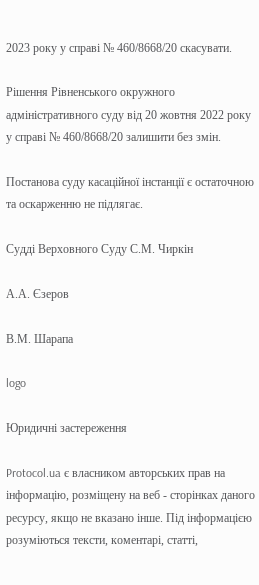2023 року у справі № 460/8668/20 скасувати.

Рішення Рівненського окружного адміністративного суду від 20 жовтня 2022 року у справі № 460/8668/20 залишити без змін.

Постанова суду касаційної інстанції є остаточною та оскарженню не підлягає.

Судді Верховного Суду С.М. Чиркін

А.А. Єзеров

В.М. Шарапа

logo

Юридичні застереження

Protocol.ua є власником авторських прав на інформацію, розміщену на веб - сторінках даного ресурсу, якщо не вказано інше. Під інформацією розуміються тексти, коментарі, статті,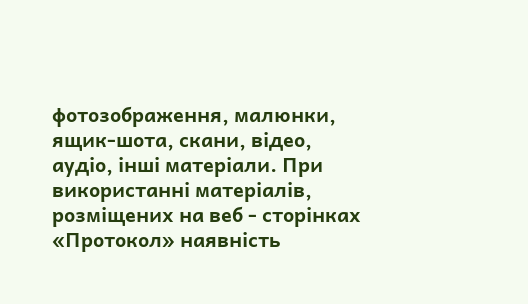фотозображення, малюнки, ящик-шота, скани, відео, аудіо, інші матеріали. При використанні матеріалів, розміщених на веб - сторінках «Протокол» наявність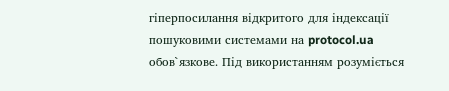гіперпосилання відкритого для індексації пошуковими системами на protocol.ua обов`язкове. Під використанням розуміється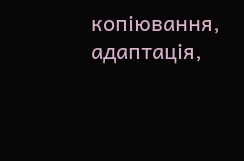копіювання, адаптація,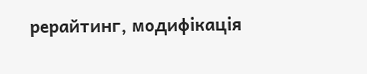рерайтинг, модифікація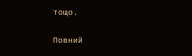тощо.

Повний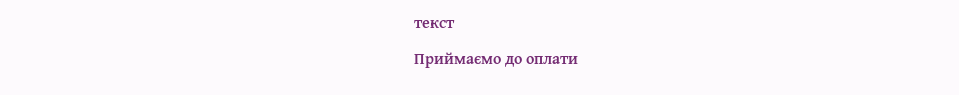текст

Приймаємо до оплати